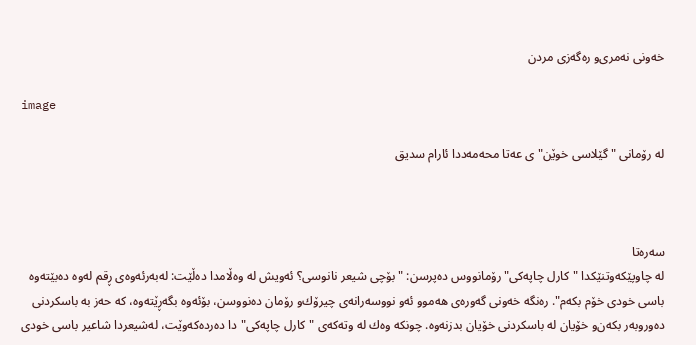خه‌ونی‌ نه‌مری‌‌و ره‌گه‌زی‌ مردن

image

له‌ رۆمانی‌ "گێلاسی‌ خوێن"ی‌ عه‌تا محه‌مه‌ددا ئارام سدیق



سه‌ره‌تا
له‌ چاوپێكه‌وتنێكدا "كارل چاپه‌كی‌" رۆمانووس ده‌پرسن: "بۆچی‌ شیعر نانوسی‌؟ ئه‌ویش له‌ وه‌ڵامدا ده‌ڵێت: له‌به‌رئه‌وه‌ی‌ ڕقم له‌وه‌ ده‌بێته‌وه‌ باسی‌ خودی‌ خۆم بكه‌م". ره‌نگه‌ خه‌ونی‌ گه‌وره‌ی‌ هه‌موو ئه‌و نووسه‌رانه‌ی‌ چیرۆك‌و رۆمان ده‌نووسن، بۆئه‌وه‌ بگه‌ڕێته‌وه‌، كه‌ حه‌ز به‌ باسكردنی‌ ده‌وروبه‌ر بكه‌ن‌و خۆیان له‌ باسكردنی‌ خۆیان بدزنه‌وه‌. چونكه‌ وه‌ك له‌ وته‌كه‌ی‌ "كارل چاپه‌كی‌"دا ده‌رده‌كه‌وێت، له‌شیعردا شاعیر باسی‌ خودی‌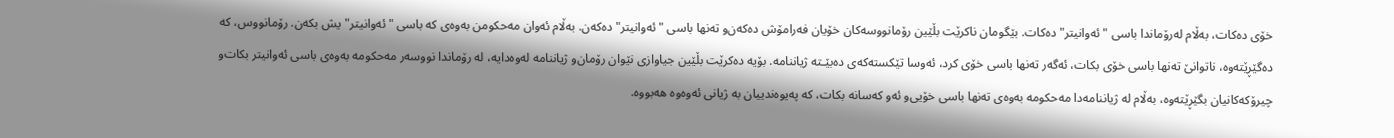خۆی‌ ده‌كات، به‌ڵام له‌رۆماندا باسی‌ "ئه‌وانیتر" ده‌كات. بێگومان ناكرێت بڵێین رۆمانووسه‌كان خۆیان فه‌رامۆش ده‌كه‌ن‌و ته‌نها باسی‌ "ئه‌وانیتر" ده‌كه‌ن. به‌ڵام ئه‌وان مه‌حكومن به‌وه‌ی‌ كه‌ باسی‌ "ئه‌وانیتر"یش بكه‌ن. رۆمانووس، كه‌ ده‌گێڕێته‌وه‌، ناتوانێ‌ ته‌نها باسی‌ خۆی‌ بكات، ئه‌گه‌ر ته‌نها باسی‌ خۆی‌ كرد، ئه‌وسا تێكسته‌كه‌ی‌ ده‌بێـته‌ ژیاننامه‌. بۆیه‌ ده‌كرێت بڵێین جیاوازی‌ نێوان رۆمان‌و ژیاننامه‌ له‌وه‌دایه‌، له‌ رۆماندا نووسه‌ر مه‌حكومه‌ به‌وه‌ی‌ باسی‌ ئه‌وانیتر بكات‌و چیرۆكه‌كانیان بگێڕێته‌وه‌، به‌ڵام له‌ ژیاننامه‌دا مه‌حكومه‌ به‌وه‌ی‌ ته‌نها باسی‌ خۆیی‌و ئه‌و كه‌سانه‌ بكات، كه‌ په‌یوه‌ندییان به‌ ژیانی‌ ئه‌وه‌وه‌ هه‌بووه‌.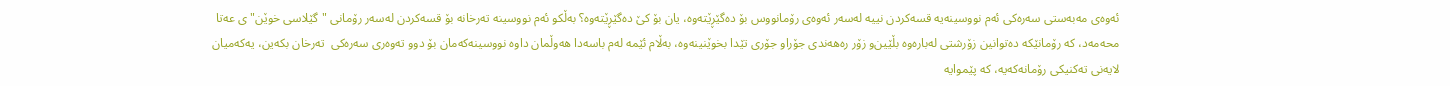ئه‌وه‌ی‌ مه‌به‌ستی‌ سه‌ره‌كی‌ ئه‌م نووسینه‌یه‌ قسه‌كردن نییه‌ له‌سه‌ر ئه‌وه‌ی‌ رۆمانووس بۆ ده‌گێڕێته‌وه‌، یان بۆ كێ‌ ده‌گێڕێته‌وه‌؟ به‌ڵكو ئه‌م نووسینه‌ ته‌رخانه‌ بۆ قسه‌كردن له‌سه‌ر رۆمانی‌ "گێلاسی‌ خوێن"ی‌ عه‌تا محه‌مه‌د، كه‌ رۆمانێكه‌ ده‌توانین زۆرشتی‌ له‌باره‌وه‌ بڵێین‌و زۆر ره‌هه‌ندی‌ جۆراو جۆری‌ تێدا بخوێنینه‌وه‌، به‌ڵام ئێمه‌ له‌م باسه‌دا هه‌وڵمان داوه‌ نووسینه‌كه‌مان بۆ دوو ته‌وه‌ری‌ سه‌ره‌كی‌  ته‌رخان بكه‌ین، یه‌كه‌میان لایه‌نی‌ ته‌كنیكی‌ رۆمانه‌كه‌یه‌، كه‌ پێموایه‌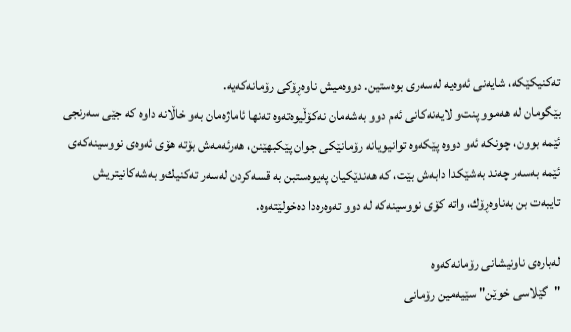ته‌كنیكێكه‌، شایه‌نی‌ ئه‌وه‌یه‌ له‌سه‌ری‌ بوه‌ستین. دووه‌میش ناوه‌ڕۆكی‌ رۆمانه‌كه‌یه‌.
بێگومان له‌ هه‌موو پنت‌و لایه‌نه‌كانی‌ ئه‌م دوو به‌شه‌مان نه‌كۆڵیوه‌ته‌وه‌ ته‌نها ئاماژه‌مان به‌و خاڵانه‌ داوه‌ كه‌ جێی‌ سه‌رنجی‌ ئێمه‌ بوون، چونكه‌ ئه‌و دووه‌ پێكه‌وه‌ توانیویانه‌ رۆمانێكی‌ جوان پێكبهێنن، هه‌رئه‌مه‌ش بۆته‌ هۆی‌ ئه‌وه‌ی‌ نووسینه‌كه‌ی‌ ئێمه‌ به‌سه‌ر چه‌ند به‌شێكدا دابه‌ش بێت، كه‌ هه‌ندێكیان په‌یوه‌ستبن به‌ قسه‌كردن له‌سه‌ر ته‌كنیك‌و به‌شه‌كانیتریش تایبه‌ت بن به‌ناوه‌ڕۆك، واته‌ كۆی‌ نووسینه‌كه‌ له‌ دوو ته‌وه‌ره‌دا ده‌خولێته‌وه‌.

له‌باره‌ی‌ ناونیشانی‌ رۆمانه‌كه‌وه‌
"گێلاسی‌ خوێن" سێیه‌مین رۆمانی‌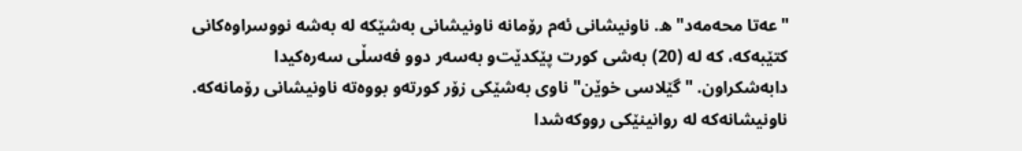"عه‌تا محه‌مه‌د"ه‌. ناونیشانی‌ ئه‌م رۆمانه‌ ناونیشانی‌ به‌شێكه‌ له‌ به‌شه‌ نووسراوه‌كانی‌ كتێبه‌كه‌، كه‌ له‌ (20) به‌شی‌ كورت پێكدێت‌و به‌سه‌ر دوو فه‌سڵی‌ سه‌ره‌كیدا دابه‌شكراون. "گێلاسی‌ خوێن" ناوی‌ به‌شێكی‌ زۆر كورته‌‌و بووه‌ته‌ ناونیشانی‌ رۆمانه‌كه‌. ناونیشانه‌كه‌ له‌ روانینێكی‌ رووكه‌شدا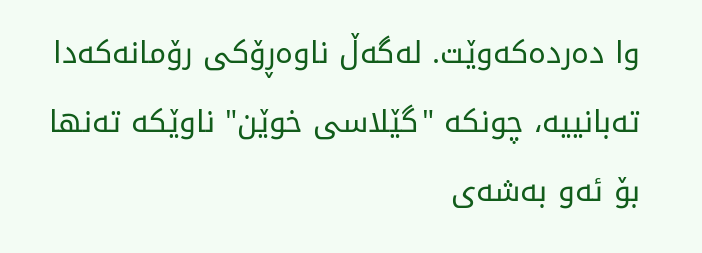وا ده‌رده‌كه‌وێت. له‌گه‌ڵ‌ ناوه‌ڕۆكی‌ رۆمانه‌كه‌دا ته‌بانییه‌، چونكه‌ "گێلاسی‌ خوێن" ناوێكه‌ ته‌نها بۆ ئه‌و به‌شه‌ی‌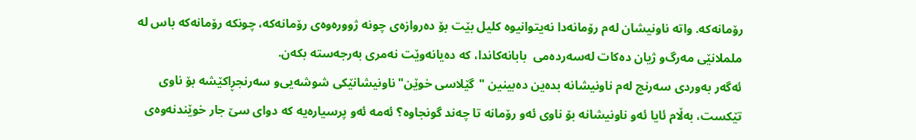رۆمانه‌كه‌. واته‌ ناونیشان له‌م رۆمانه‌دا نه‌یتوانیوه‌ كلیل بێت بۆ ده‌روازه‌ی‌ چونه‌ ژووره‌وه‌ی‌ رۆمانه‌كه‌، چونكه‌ رۆمانه‌كه‌ باس له‌ ململانێی‌ مه‌رگ‌و ژیان ده‌كات له‌سه‌رده‌می‌  بابانه‌كاندا، كه‌ ده‌یانه‌وێت نه‌مری‌ به‌رجه‌سته‌ بكه‌ن.
ئه‌گه‌ر به‌وردی‌ سه‌رنج له‌م ناونیشانه‌ بده‌ین ده‌بینین "گێلاسی‌ خوێن" ناونیشانێكی‌ شوشه‌یی‌‌و سه‌رنجڕاكێشه‌ بۆ ناوی‌ تێكست، به‌ڵام ئایا ئه‌و ناونیشانه‌ بۆ ناوی‌ ئه‌و رۆمانه‌ تا چه‌ند گونجاوه‌؟ ئه‌مه‌ ئه‌و پرسیاره‌یه‌ كه‌ دوای‌ سێ‌ جار خوێندنه‌وه‌ی‌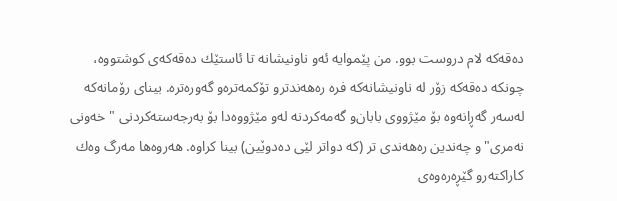ده‌قه‌كه‌ لام دروست بوو. من پێموایه‌ ئه‌و ناونیشانه‌ تا ئاستێك ده‌قه‌كه‌ی‌ كوشتووه‌، چونكه‌ ده‌قه‌كه‌ زۆر له‌ ناونیشانه‌كه‌ فره‌ ره‌هه‌ندتر‌و تۆكمه‌تره‌‌و گه‌وره‌تره‌. بینای‌ رۆمانه‌كه‌ له‌سه‌ر گه‌ڕانه‌وه‌ بۆ مێژووی‌ بابان‌و گه‌مه‌كردنه‌ له‌و مێژووه‌دا بۆ به‌رجه‌سته‌كردنی‌ " خه‌ونی‌ نه‌مری‌"و چه‌ندین ره‌هه‌ندی‌ تر (كه‌ دواتر لێی‌ ده‌دوێین) بینا كراوه‌. هه‌روه‌ها مه‌رگ وه‌ك كاراكته‌ر‌و گێڕه‌ره‌وه‌ی‌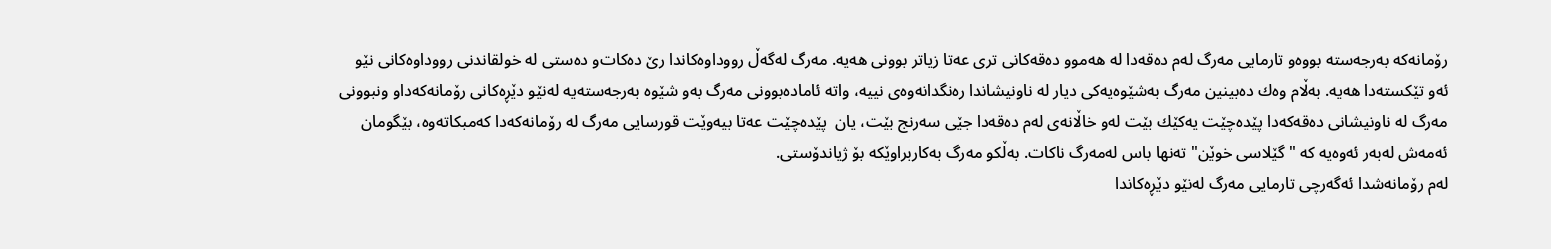رۆمانه‌كه‌ به‌رجه‌سته‌ بووه‌‌و تارمایی‌ مه‌رگ له‌م ده‌قه‌دا له‌ هه‌موو ده‌قه‌كانی‌ تری‌ عه‌تا زیاتر بوونی‌ هه‌یه‌. مه‌رگ له‌گه‌ڵ‌ رووداوه‌كاندا رێ‌ ده‌كات‌و ده‌ستی‌ له‌ خولقاندنی‌ رووداوه‌كانی‌ نێو ئه‌و تێكسته‌دا هه‌یه‌. به‌ڵام وه‌ك ده‌بینین مه‌رگ به‌شێوه‌یه‌كی‌ دیار له‌ ناونیشاندا ره‌نگدانه‌وه‌ی‌ نییه‌، واته‌ ئاماده‌بوونی‌ مه‌رگ به‌و شێوه‌ به‌رجه‌سته‌یه‌ له‌نێو دێڕه‌كانی‌ رۆمانه‌كه‌دا‌و ونبوونی‌ مه‌رگ له‌ ناونیشانی‌ ده‌قه‌كه‌دا پێده‌چێت یه‌كێك بێت له‌و خاڵانه‌ی‌ له‌م ده‌قه‌دا جێی‌ سه‌رنج بێت، یان  پێده‌چێت عه‌تا بیه‌وێت قورسایی‌ مه‌رگ له‌ رۆمانه‌كه‌دا كه‌مبكاته‌وه‌، بێگومان ئه‌مه‌ش له‌به‌ر ئه‌وه‌یه‌ كه‌ "گێلاسی‌ خوێن" ته‌نها باس له‌مه‌رگ ناكات. به‌ڵكو مه‌رگ به‌كاربراوێكه‌ بۆ ژیاندۆستی‌.
له‌م رۆمانه‌شدا ئه‌گه‌رچی‌ تارمایی‌ مه‌رگ له‌نێو دێڕه‌كاندا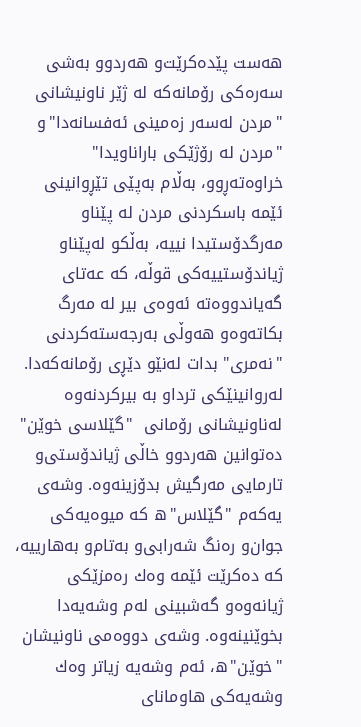هه‌ست پێده‌كرێت‌و هه‌ردوو به‌شی‌ سه‌ره‌كی‌ رۆمانه‌كه‌ له‌ ژێر ناونیشانی‌ "مردن له‌سه‌ر زه‌مینی‌ ئه‌فسانه‌دا"و "مردن له‌ رۆژێكی‌ باراناویدا" خراوه‌ته‌ڕوو، به‌ڵام به‌پێی‌ تێڕوانینی‌ ئێمه‌ باسكردنی‌ مردن له‌ پێناو مه‌رگدۆستیدا نییه‌، به‌ڵكو له‌پێناو ژیاندۆستییه‌كی‌ قوڵه‌، كه‌ عه‌تای‌ گه‌یاندووه‌ته‌ ئه‌وه‌ی‌ بیر له‌ مه‌رگ بكاته‌وه‌‌و هه‌وڵی‌ به‌رجه‌سته‌كردنی‌ "نه‌مری‌" بدات له‌نێو دێڕی رۆمانه‌كه‌دا.
له‌روانینێكی‌ تردا‌و به‌ بیركردنه‌وه‌ له‌ناونیشانی‌ رۆمانی‌  "گێلاسی‌ خوێن" ده‌توانین هه‌ردوو خاڵی‌ ژیاندۆستی‌‌و تارمایی‌ مه‌رگیش بدۆزینه‌وه‌. وشه‌ی‌ یه‌كه‌م "گێلاس"ه‌ كه‌ میوه‌یه‌كی‌ جوان‌و ره‌نگ شه‌رابی‌‌و به‌تام‌و به‌هارییه‌، كه‌ ده‌كرێت ئێمه‌ وه‌ك ره‌مزێكی‌ ژیانه‌وه‌‌و گه‌شبینی‌ له‌م وشه‌یه‌دا بخوێنینه‌وه‌. وشه‌ی‌ دووه‌می‌ ناونیشان "خوێن"ه‌، ئه‌م وشه‌یه‌ زیاتر وه‌ك وشه‌یه‌كی‌ هاومانای‌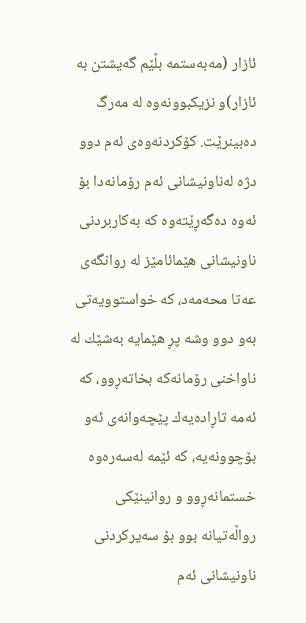ئازار (مه‌به‌ستمه‌ بڵێم گه‌یشتن به‌ ئازار)و نزیكبوونه‌وه‌ له‌ مه‌رگ ده‌بینرێت. كۆكردنه‌وه‌ی‌ ئه‌م دوو دژه‌ له‌ناونیشانی‌ ئه‌م رۆمانه‌دا بۆ ئه‌وه‌ ده‌گه‌ڕێته‌وه‌ كه‌ به‌كاربردنی‌ ناونیشانی‌ هێمائامێز له‌ روانگه‌ی‌ عه‌تا محه‌مه‌د، كه‌ خواستوویه‌تی‌ به‌و دوو وشه‌ پڕ هێمایه‌ به‌شێك له‌ ناواخنی‌ رۆمانه‌كه‌ بخاته‌ڕوو، كه‌ ئه‌مه‌ تاڕاده‌یه‌ك پێچه‌وانه‌ی‌ ئه‌و بۆچوونه‌یه‌، كه‌ ئێمه‌ له‌سه‌ره‌وه‌ خستمانه‌ڕوو و روانینێكی‌ رواڵه‌تیانه‌ بوو بۆ سه‌یركردنی‌ ناونیشانی‌ ئه‌م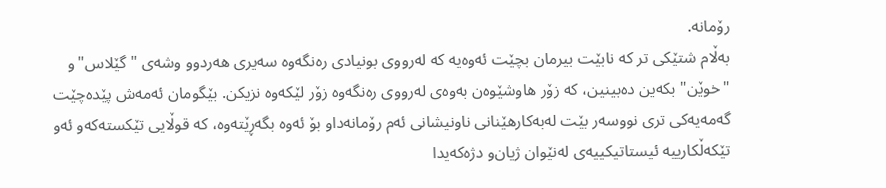رۆمانه‌.
به‌ڵام شتێكی‌ تر كه‌ نابێت بیرمان بچێت ئه‌وه‌یه‌ كه‌ له‌رووی‌ بونیادی‌ ره‌نگه‌وه‌ سه‌یری‌ هه‌ردوو وشه‌ی‌ "گێلاس"و "خوێن" بكه‌ین ده‌بینین، كه‌ زۆر هاوشێوه‌ن به‌وه‌ی‌ له‌رووی‌ ره‌نگه‌وه‌ زۆر لێكه‌وه‌ نزیكن. بێگومان ئه‌مه‌ش پێده‌چێت گه‌مه‌یه‌كی‌ تری‌ نووسه‌ر بێت له‌به‌كارهێنانی‌ ناونیشانی‌ ئه‌م رۆمانه‌دا‌و بۆ ئه‌وه‌ بگه‌ڕێته‌وه‌، كه‌ قوڵایی‌ تێكسته‌كه‌‌و ئه‌و تێكه‌ڵكارییه‌ ئیستاتیكییه‌ی‌ له‌نێوان ژیان‌و دژه‌كه‌یدا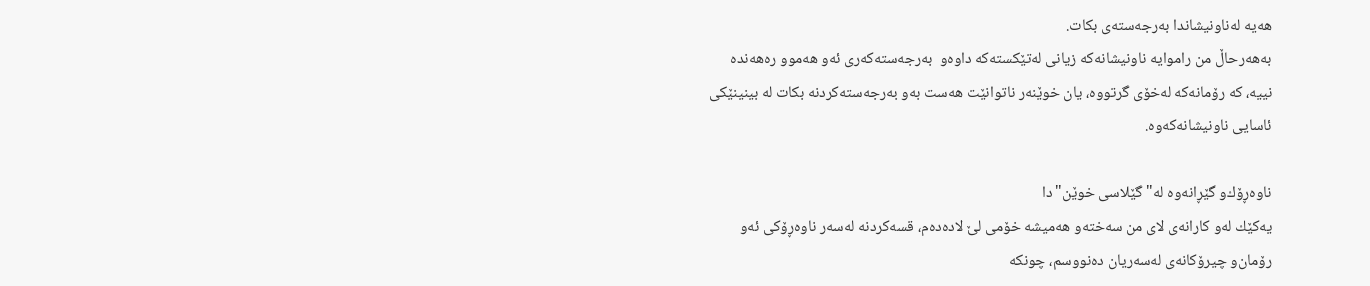هه‌یه‌ له‌ناونیشاندا به‌رجه‌سته‌ی‌ بكات.
به‌هه‌رحاڵ‌ من راموایه‌ ناونیشانه‌كه‌ زیانی له‌تێكسته‌كه‌ داوه‌و  به‌رجه‌سته‌كه‌ری‌ ئه‌و هه‌موو ره‌هه‌نده‌ نییه‌، كه‌ رۆمانه‌كه‌ له‌خۆی‌ گرتووه‌، یان خوێنه‌ر ناتوانێت هه‌ست به‌و به‌رجه‌سته‌كردنه‌ بكات له‌ بینینێكی‌ ئاسایی‌ ناونیشانه‌كه‌وه‌.

ناوه‌ڕۆك‌و گێڕانه‌وه‌ له‌"گێلاسی‌ خوێن"دا
یه‌كێك له‌و كارانه‌ی‌ لای‌ من سه‌خته‌و هه‌میشه‌ خۆمی‌ لێ لاده‌ده‌م، قسه‌كردنه‌ له‌سه‌ر ناوه‌ڕۆكی‌ ئه‌و رۆمان‌و چیرۆكانه‌ی له‌سه‌ریان ده‌نووسم، چونكه‌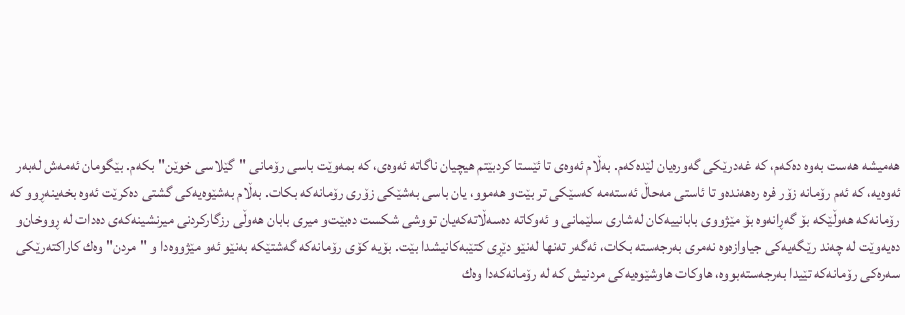هه‌میشه‌ هه‌ست به‌وه‌ ده‌كه‌م، كه‌ غه‌درێكی‌ گه‌وره‌یان لێده‌كه‌م. به‌ڵام ئه‌وه‌ی‌ تا ئێستا كردبێتم هیچیان ناگاته‌ ئه‌وه‌ی‌، كه‌ بمه‌وێت باسی‌ رۆمانی‌ "گێلاسی‌ خوێن" بكه‌م. بێگومان ئه‌مه‌ش له‌به‌ر ئه‌وه‌یه‌، كه‌ ئه‌م رۆمانه‌ زۆر فره‌ ره‌هه‌نده‌و تا ئاستی‌ مه‌حاڵ‌ ئه‌سته‌مه‌ كه‌سێكی‌ تر بێت‌و هه‌موو، یان باسی‌ به‌شێكی‌ زۆری‌ رۆمانه‌كه‌ بكات. به‌ڵام به‌شێوه‌یه‌كی‌ گشتی‌ ده‌كرێت ئه‌وه‌ بخه‌ینه‌ڕوو كه‌ رۆمانه‌كه‌ هه‌وڵێكه‌ بۆ گه‌ڕانه‌وه‌ بۆ مێژووی‌ بابانییه‌كان له‌شاری‌ سلێمانی‌ و ئه‌وكاته‌ ده‌سه‌ڵاته‌كه‌یان تووشی‌ شكست ده‌بێت‌و میری‌ بابان هه‌وڵی‌ رزگاركردنی‌ میرنشینه‌كه‌ی‌ ده‌دات له‌ ڕووخان‌و ده‌یه‌وێت له‌ چه‌ند رێگه‌یه‌كی‌ جیاوازه‌وه‌ نه‌مری‌ به‌رجه‌سته‌ بكات، ئه‌گه‌ر ته‌نها له‌نێو دێڕی‌ كتێبه‌كانیشدا بێت. بۆیه‌ كۆی‌ رۆمانه‌كه‌ گه‌شتێكه‌ به‌نێو ئه‌و مێژووه‌دا ‌و "مردن" وه‌ك كاراكته‌رێكی‌ سه‌ره‌كی‌ رۆمانه‌كه‌ تێیدا به‌رجه‌سته‌بووه‌، هاوكات هاوشێوه‌یه‌كی‌ مردنیش كه‌ له‌ رۆمانه‌كه‌دا وه‌ك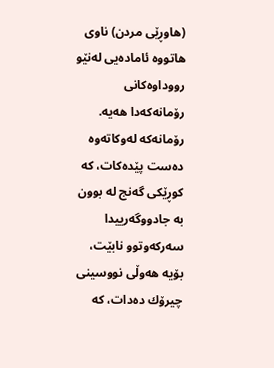(هاوڕێی‌ مردن) ناوی‌ هاتووه‌ ئاماده‌یی له‌نێو رووداوه‌كانی‌ رۆمانه‌كه‌دا هه‌یه‌.
رۆمانه‌كه‌ له‌وكاته‌وه‌ ده‌ست پێده‌كات، كه‌ كوڕێكی‌ گه‌نج له‌ بوون به‌ جادووگه‌رییدا سه‌ركه‌وتوو نابێت، بۆیه‌ هه‌وڵی‌ نووسینی‌ چیرۆك ده‌دات، كه‌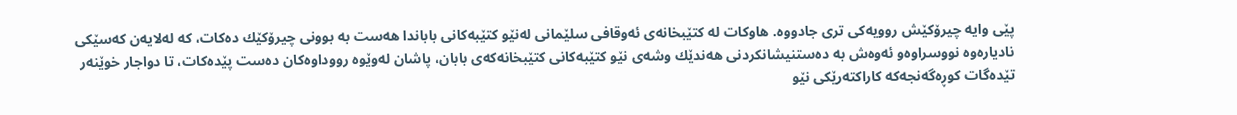پێی‌ وایه‌ چیرۆكێش روویه‌كی‌ تری‌ جادووه‌. هاوكات له‌ كتێبخانه‌ی‌ ئه‌وقافی‌ سلێمانی‌ له‌نێو كتێبه‌كانی‌ باباندا هه‌ست به‌ بوونی‌ چیرۆكێك ده‌كات، كه‌ له‌لایه‌ن كه‌سێكی‌ نادیاره‌وه‌ نووسراوه‌و ئه‌وه‌ش به‌ ده‌ستنیشانكردنی هه‌ندێك وشه‌ی‌ نێو كتێبه‌كانی‌ كتێبخانه‌كه‌ی‌ بابان، پاشان له‌وێوه‌ رووداوه‌كان ده‌ست پێده‌كات، تا دواجار خوێنه‌ر تێده‌گات كوڕه‌گه‌نجه‌كه‌ كاراكته‌رێكی‌ نێو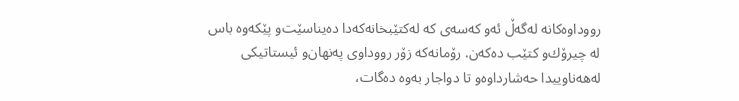رووداوه‌كانه‌ له‌گه‌ڵ‌ ئه‌و كه‌سه‌ی‌ كه‌ له‌كتێبخانه‌كه‌دا ده‌یناسێت‌و پێكه‌وه‌ باس له‌ چیرۆك‌و كتێب ده‌كه‌ن. رۆمانه‌كه‌ زۆر رووداوی‌ په‌نهان‌و ئیستاتیكی‌ له‌هه‌ناوییدا حه‌شارداوه‌و تا دواجار به‌وه‌ ده‌گات،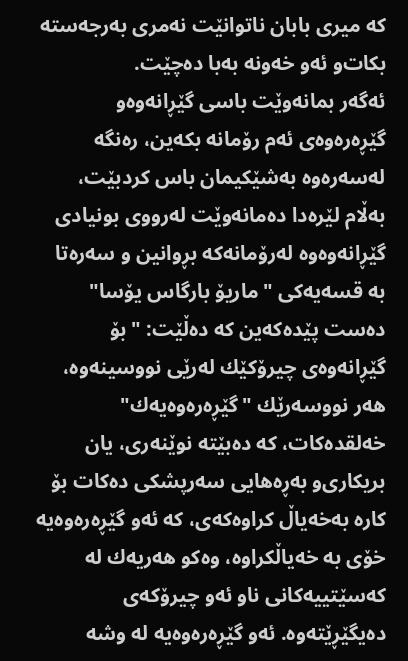كه‌ میری‌ بابان ناتوانێت نه‌مری‌ به‌رجه‌سته‌ بكات‌و ئه‌و خه‌ونه‌ به‌با ده‌چێت.
ئه‌گه‌ر بمانه‌وێت باسی‌ گێڕانه‌وه‌و گێڕه‌ره‌وه‌ی‌ ئه‌م رۆمانه‌ بكه‌ین، ره‌نگه‌ له‌سه‌ره‌وه‌ به‌شێكیمان باس كردبێت، به‌ڵام لێره‌دا ده‌مانه‌وێت له‌رووی‌ بونیادی‌ گێڕانه‌وه‌وه‌ له‌رۆمانه‌كه‌ بڕوانین و سه‌ره‌تا به‌ قسه‌یه‌كی‌ "ماریۆ بارگاس یۆسا" ده‌ست پێده‌كه‌ین كه‌ ده‌ڵێت: "بۆ گێڕانه‌وه‌ی‌ چیرۆكێك له‌رێی‌ نووسینه‌وه‌، هه‌ر نووسه‌رێك "گێڕه‌ره‌وه‌یه‌ك" خه‌لقده‌كات، كه‌ ده‌بێته‌ نوێنه‌ری‌، یان بریكاری‌‌و به‌ڕه‌هایی‌ سه‌رپشكی‌ ده‌كات بۆ كاره‌ به‌خه‌یاڵ كراوه‌كه‌ی‌، كه‌ ئه‌و گێڕه‌ره‌وه‌یه‌ خۆی‌ به‌ خه‌یاڵكراوه‌، وه‌كو هه‌ریه‌ك له‌ كه‌سێتییه‌كانی‌ ناو ئه‌و چیرۆكه‌ی‌ ده‌یگێڕێته‌وه‌. ئه‌و گێڕه‌ره‌وه‌یه‌ له‌ وشه‌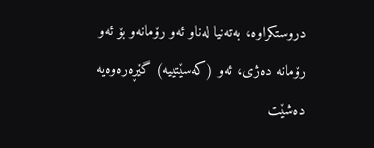دروستكراوه‌، به‌ته‌نیا له‌ناو ئه‌و رۆمانه‌‌و بۆ ئه‌و رۆمانه‌ ده‌ژی‌، ئه‌و (كه‌سێتییه‌) گێڕه‌ره‌وه‌یه‌ ده‌شێت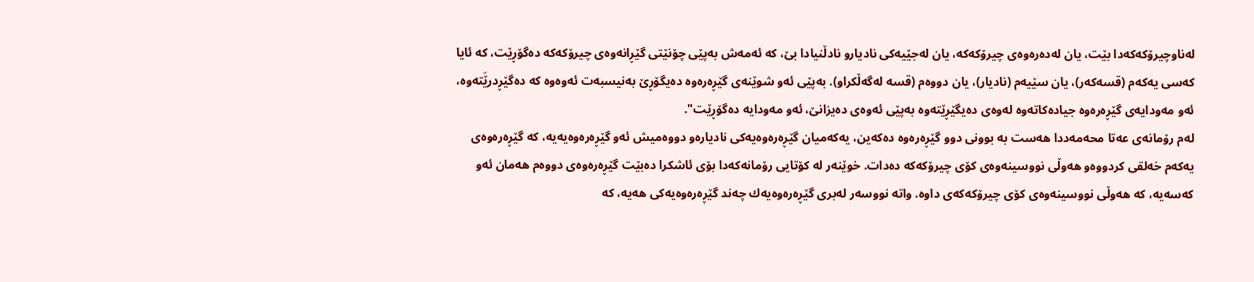له‌ناوچیرۆكه‌كه‌دا بێت، یان له‌ده‌ره‌وه‌ی‌ چیرۆكه‌كه‌، یان له‌جێیه‌كی‌ نادیارو نادڵنیادا بێ‌، كه‌ ئه‌مه‌ش به‌پێی‌ چۆنێتی‌ گێڕانه‌وه‌ی‌ چیرۆكه‌كه‌ ده‌گۆڕێت، كه‌ ئایا كه‌سی‌ یه‌كه‌م (قسه‌كه‌ر)، یان سێیه‌م (نادیار)، یان دووه‌م (قسه‌ له‌گه‌ڵكراو). به‌پێی‌ ئه‌و شوێنه‌ی‌ گێڕه‌ره‌وه‌ ده‌یگۆڕێ‌ به‌نیسبه‌ت ئه‌وه‌وه‌ كه‌ ده‌گێڕدرێَته‌وه‌، ئه‌و مه‌ودایه‌ی‌ گێڕه‌ره‌وه‌ جیاده‌كاته‌وه‌ له‌وه‌ی‌ ده‌یگێڕێته‌وه‌ به‌پێی‌ ئه‌وه‌ی‌ ده‌یزانێ‌، ئه‌و مه‌ودایه‌ ده‌گۆڕێت".
له‌م رۆمانه‌ی‌ عه‌تا محه‌مه‌ددا هه‌ست به‌ بوونی‌ دوو گێڕه‌ره‌وه‌ ده‌كه‌ین، یه‌كه‌میان گێڕه‌ره‌وه‌یه‌كی‌ نادیاره‌‌و دووه‌میش ئه‌و گێڕه‌ره‌وه‌یه‌یه‌، كه‌ گێڕه‌ره‌وه‌ی یه‌كه‌م خه‌لقی‌ كردووه‌و هه‌وڵی‌ نووسینه‌وه‌ی‌ كۆی‌ چیرۆكه‌كه‌ ده‌دات. خوێنه‌ر له‌ كۆتایی‌ رۆمانه‌كه‌دا بۆی‌ ئاشكرا ده‌بێت گێڕه‌ره‌وه‌ی دووه‌م هه‌مان ئه‌و كه‌سه‌یه‌، كه‌ هه‌وڵی‌ نووسینه‌وه‌ی‌ كۆی‌ چیرۆكه‌كه‌ی‌ داوه‌. واته‌ نووسه‌ر له‌بری‌ گێڕه‌ره‌وه‌یه‌ك چه‌ند گێڕه‌ره‌وه‌یه‌كی‌ هه‌یه‌، كه‌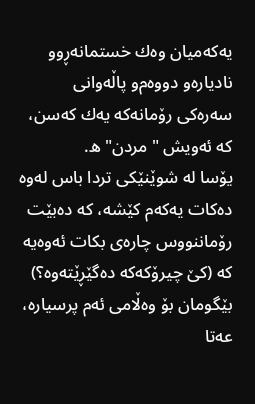یه‌كه‌میان وه‌ك خستمانه‌ڕوو نادیاره‌و دووه‌م‌و پاڵه‌وانی‌ سه‌ره‌كی‌ رۆمانه‌كه‌ یه‌ك كه‌سن، كه‌ ئه‌ویش "مردن"ه‌.
یۆسا له‌ شوێنێكی‌ تردا باس له‌وه‌ ده‌كات یه‌كه‌م كێشه‌، كه‌ ده‌بێت رۆماننووس چاره‌ی‌ بكات ئه‌وه‌یه‌ كه‌ (كێ‌ چیرۆكه‌كه‌ ده‌گێڕێته‌وه‌؟) بێگومان بۆ وه‌ڵامی‌ ئه‌م پرسیاره‌، عه‌تا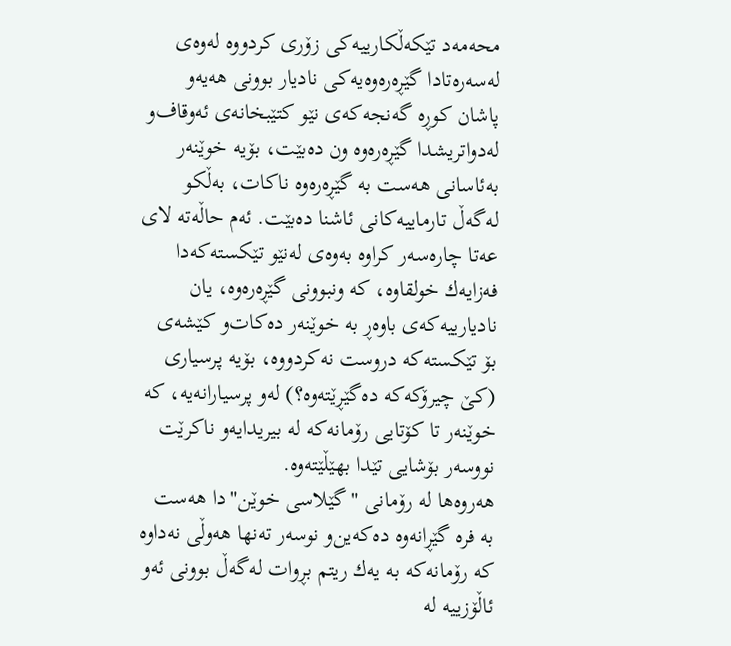محه‌مه‌د تێكه‌ڵكارییه‌كی‌ زۆری كردووه‌ له‌وه‌ی‌ له‌سه‌ره‌تادا گێڕه‌ره‌وه‌یه‌كی‌ نادیار بوونی‌ هه‌یه‌و پاشان كوڕه‌ گه‌نجه‌كه‌ی‌ نێو كتێبخانه‌ی‌ ئه‌وقاف‌و له‌دواتریشدا گێڕه‌ره‌وه‌ ون ده‌بێت، بۆیه‌ خوێنه‌ر به‌ئاسانی‌ هه‌ست به‌ گێڕه‌ره‌وه‌ ناكات، به‌ڵكو له‌گه‌ڵ‌ تارماییه‌كانی‌ ئاشنا ده‌بێت. ئه‌م حاڵه‌ته‌ لای‌ عه‌تا چاره‌سه‌ر كراوه‌ به‌وه‌ی‌ له‌نێو تێكسته‌كه‌دا فه‌زایه‌ك خولقاوه‌، كه‌ ونبوونی‌ گێڕه‌ره‌وه‌، یان نادیارییه‌كه‌ی‌ باوه‌ڕ به‌ خوێنه‌ر ده‌كات‌و كێشه‌ی‌ بۆ تێكسته‌كه‌ دروست نه‌كردووه‌، بۆیه‌ پرسیاری‌ (كێ‌ چیرۆكه‌كه‌ ده‌گێڕێته‌وه‌؟) له‌و پرسیارانه‌یه‌، كه‌ خوێنه‌ر تا كۆتایی‌ رۆمانه‌كه‌ له‌ بیریدایه‌‌و ناكرێت نووسه‌ر بۆشایی‌ تێدا بهێڵێته‌وه‌.
هه‌روه‌ها له‌ رۆمانی‌ "گێلاسی‌ خوێن"دا هه‌ست به‌ فره‌ گێڕانه‌وه‌ ده‌كه‌ین‌و نوسه‌ر ته‌نها هه‌وڵی‌ نه‌داوه‌ كه‌ رۆمانه‌كه‌ به‌ یه‌ك ریتم بڕوات له‌گه‌ڵ‌ بوونی‌ ئه‌و ئاڵۆزییه‌ له‌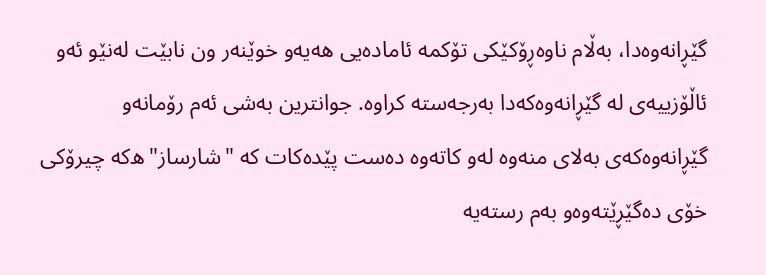گێڕانه‌وه‌دا، به‌ڵام ناوه‌ڕۆكێكی‌ تۆكمه‌ ئاماده‌یی‌ هه‌یه‌و خوێنه‌ر ون نابێت له‌نێو ئه‌و ئاڵۆزییه‌ی‌ له‌ گێڕانه‌وه‌كه‌دا به‌رجه‌سته‌ كراوه‌. جوانترین به‌شی‌ ئه‌م رۆمانه‌‌و گێڕانه‌وه‌كه‌ی‌ به‌لای‌ منه‌وه‌ له‌و كاته‌وه‌ ده‌ست پێده‌كات كه‌ "شارساز"ه‌كه‌ چیرۆكی‌ خۆی‌ ده‌گێڕێته‌وه‌و به‌م رسته‌یه‌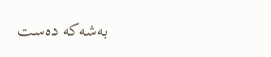به‌شه‌كه‌ ده‌ست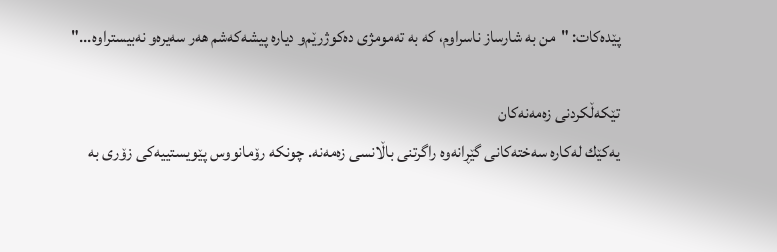پێده‌كات: "من به‌ شارساز ناسراوم، كه‌ به‌ ته‌مومژی‌ ده‌كوژرێم‌و دیاره‌ پیشه‌كه‌شم هه‌ر سه‌یره‌و نه‌بیستراوه‌..."

تێكه‌ڵكردنی‌ زه‌مه‌نه‌كان
یه‌كێك له‌كاره‌ سه‌خته‌كانی‌ گێڕانه‌وه‌ راگرتنی‌ باڵانسی‌ زه‌مه‌نه‌. چونكه‌ رۆمانووس پێویستییه‌كی‌ زۆری‌ به‌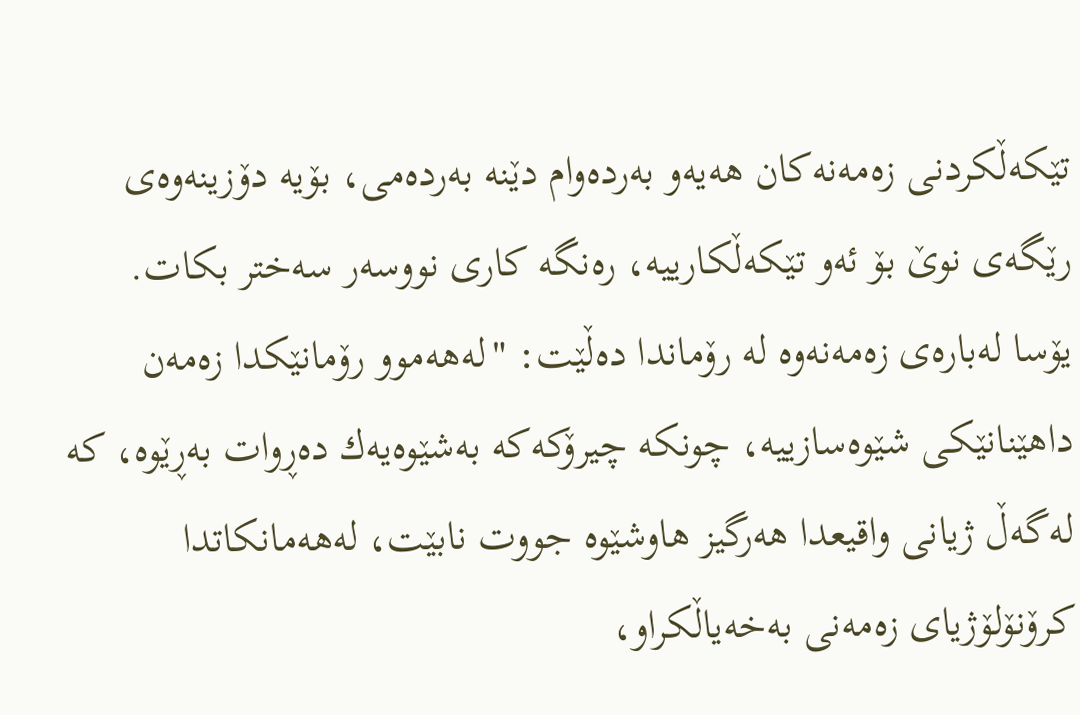تێكه‌ڵكردنی‌ زه‌مه‌نه‌كان هه‌یه‌و به‌رده‌وام دێنه‌ به‌رده‌می‌، بۆیه‌ دۆزینه‌وه‌ی‌ رێگه‌ی‌ نوێ‌ بۆ ئه‌و تێكه‌ڵكارییه‌، ره‌نگه‌ كاری‌ نووسه‌ر سه‌ختر بكات.
یۆسا له‌باره‌ی‌ زه‌مه‌نه‌وه‌ له‌ رۆماندا ده‌ڵێت: "له‌هه‌موو رۆمانێكدا زه‌مه‌ن داهێنانێكی‌ شێوه‌سازییه‌، چونكه‌ چیرۆكه‌كه‌ به‌شێوه‌یه‌ك ده‌ڕوات به‌ڕێوه‌، كه‌ له‌گه‌ڵ‌ ژیانی‌ واقیعدا هه‌رگیز هاوشێوه‌ جووت نابێت، له‌هه‌مانكاتدا كرۆنۆلۆژیای‌ زه‌مه‌نی‌ به‌خه‌یاڵكراو،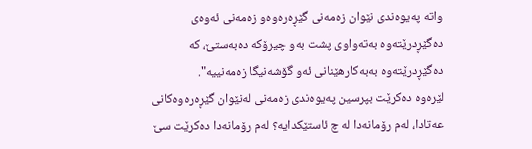واته‌ په‌یوه‌ندی‌ نێوان زه‌مه‌نی‌ گێڕه‌ره‌وه‌و زه‌مه‌نی‌ ئه‌وه‌ی‌ ده‌گێڕدرێته‌وه‌ به‌ته‌واوی‌ پشت به‌و چیرۆكه‌ ده‌به‌ستێ‌، كه‌ ده‌گێڕدرێته‌وه‌ به‌به‌كارهێنانی‌ ئه‌و گۆشه‌نیگا زه‌مه‌نییه‌".
لێره‌وه‌ ده‌كرێت بپرسین په‌یوه‌ندی‌ زه‌مه‌نی‌ له‌نێوان گێڕه‌ره‌وه‌كانی‌ عه‌تادا، له‌م رۆمانه‌دا له‌ چ ئاستێكدایه‌؟ له‌م رۆمانه‌دا ده‌كرێت سێ‌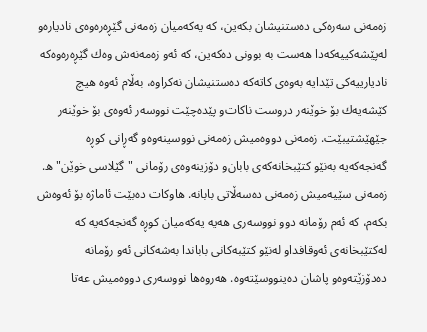زه‌مه‌نی‌ سه‌ره‌كی‌ ده‌ستنیشان بكه‌ین، كه‌ یه‌كه‌میان زه‌مه‌نی‌ گێڕه‌ره‌وه‌ی‌ نادیاره‌و له‌پێشه‌كییه‌كه‌دا هه‌ست به‌ بوونی‌ ده‌كه‌ین، كه‌ ئه‌و زه‌مه‌نه‌ش وه‌ك گێڕه‌ره‌وه‌كه‌ نادیارییه‌كی‌ تێدایه‌ به‌وه‌ی‌ كاته‌كه‌ ده‌ستنیشان نه‌كراوه‌، به‌ڵام ئه‌وه‌ هیچ كێشه‌یه‌ك بۆ خوێنه‌ر دروست ناكات‌و پێده‌چێت نووسه‌ر ئه‌وه‌ی‌ بۆ خوێنه‌ر جێهێشتیبێت. زه‌مه‌نی دووه‌میش زه‌مه‌نی‌ نووسینه‌وه‌و گه‌ڕانی‌ كوڕه‌ گه‌نجه‌كه‌یه‌ به‌نێو كتێبخانه‌كه‌ی‌ بابان‌و دۆزینه‌وه‌ی‌ رۆمانی‌ "گێلاسی‌ خوێن"ه‌. زه‌مه‌نی‌ سێیه‌میش زه‌مه‌نی‌ ده‌سه‌ڵاتی‌ بابانه‌. هاوكات ده‌بێت ئاماژه‌ بۆ ئه‌وه‌ش بكه‌م، كه‌ ئه‌م رۆمانه‌ دوو نووسه‌ری‌ هه‌یه‌ یه‌كه‌میان كوڕه‌ گه‌نجه‌كه‌یه‌ كه‌ له‌كتێبخانه‌ی‌ ئه‌وقافداو له‌نێو كتێبه‌كانی‌ باباندا به‌شه‌كانی‌ ئه‌و رۆمانه‌ ده‌دۆزێته‌وه‌و پاشان ده‌ینووسێته‌وه‌. هه‌روه‌ها نووسه‌ری‌ دووه‌میش عه‌تا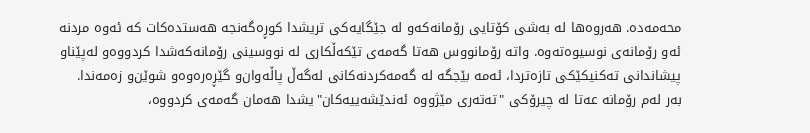محه‌مه‌ده‌. هه‌روه‌ها له‌ به‌شی‌ كۆتایی رۆمانه‌كه‌‌و له‌ جێگایه‌كی تریشدا كوڕه‌گه‌نجه‌ هه‌ستده‌كات كه‌ ئه‌وه‌ مردنه‌ ئه‌و رۆمانه‌ی نوسیوه‌ته‌وه‌. واته‌ رۆمانووس هه‌تا گه‌مه‌ی‌ تێكه‌ڵكاری‌ له‌ نووسینی‌ رۆمانه‌كه‌شدا كردووه‌‌و له‌پێناو پیشاندانی‌ ته‌كنیكێكی‌ تازه‌تردا، ئه‌مه‌ بێجگه‌ له‌ گه‌مه‌كردنه‌كانی‌ له‌گه‌ڵ‌ پاڵه‌وان‌و گێڕه‌ره‌وه‌و شوێن‌و زه‌مه‌ندا.
به‌ر له‌م رۆمانه‌ عه‌تا له‌ چیرۆكی‌ "ته‌ته‌ری‌ مێژووه‌ ئه‌ندێشه‌ییه‌كان"یشدا هه‌مان گه‌مه‌ی‌ كردووه‌،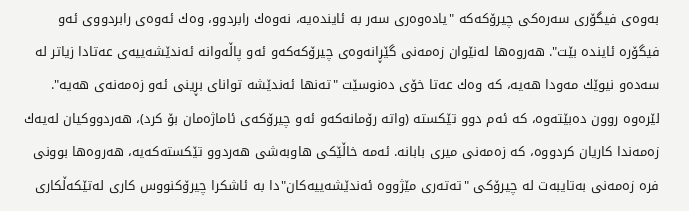به‌وه‌ی‌ فیگۆری‌ سه‌ره‌كی‌ چیرۆكه‌كه‌ "یاده‌وه‌ری‌ سه‌ر به‌ ئاینده‌یه‌، نه‌وه‌ك رابردوو، وه‌ك ئه‌وه‌ی‌ رابردووی‌ ئه‌و فیگۆره‌ ئاینده‌ بێت". هه‌روه‌ها له‌نێوان زه‌مه‌نی‌ گێڕانه‌وه‌ی‌ چیرۆكه‌كه‌‌و ئه‌و پاڵه‌وانه‌ ئه‌ندێشه‌ییه‌ی‌ عه‌تادا زیاتر له‌ سه‌ده‌و نیوێك مه‌ودا هه‌یه‌، كه‌ وه‌ك عه‌تا خۆی‌ ده‌نوسێت "ته‌نها ئه‌ندێشه‌ توانای‌ بڕینی‌ ئه‌و زه‌مه‌نه‌ی‌ هه‌یه‌". لێره‌وه‌ روون ده‌بێته‌وه‌، كه‌ ئه‌م دوو تێكسته‌ (واته‌ رۆمانه‌كه‌‌و ئه‌و چیرۆكه‌ی‌ ئاماژه‌مان بۆ كرد)، هه‌ردووكیان له‌یه‌ك زه‌مه‌ندا كاریان كردووه‌، كه‌ زه‌مه‌نی‌ میری‌ بابانه‌. ئه‌مه‌ خاڵێكی‌ هاوبه‌شی‌ هه‌ردوو تێكسته‌كه‌یه‌، هه‌روه‌ها بوونی‌ فره‌ زه‌مه‌نی‌ به‌تایبه‌ت له‌ چیرۆكی‌ "ته‌ته‌ری‌ مێژووه‌ ئه‌ندێشه‌ییه‌كان"دا به‌ ئاشكرا چیرۆكنووس كاری‌ له‌تێكه‌ڵكاری‌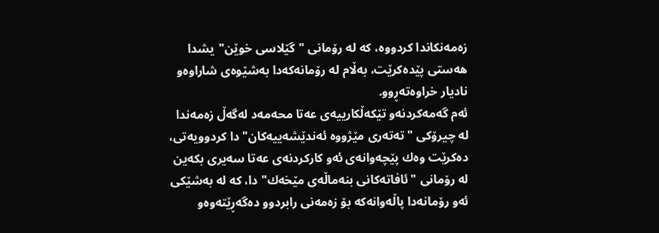زه‌مه‌نكاندا كردووه‌، كه‌ له‌ رۆمانی‌ "گێلاسی‌ خوێن"یشدا هه‌ستی‌ پێده‌كرێت، به‌ڵام له‌ رۆمانه‌كه‌دا به‌شێوه‌ی شاراوه‌و نادیار خراوه‌ته‌ڕوو.
ئه‌م گه‌مه‌كردنه‌‌و تێكه‌ڵكارییه‌ی‌ عه‌تا محه‌مه‌د له‌گه‌ڵ‌ زه‌مه‌ندا له‌ چیرۆكی‌ "ته‌ته‌ری‌ مێژووه‌ ئه‌ندێشه‌ییه‌كان"دا كردوویه‌تی‌، ده‌كرێت وه‌ك پێچه‌وانه‌ی‌ ئه‌و كاركردنه‌ی‌ عه‌تا سه‌یری‌ بكه‌ین له‌ رۆمانی‌ "ئافاته‌كانی‌ بنه‌ماڵه‌ی‌ مێخه‌ك"دا، كه‌ له‌ به‌شێكی‌ ئه‌و رۆمانه‌دا پاڵه‌وانه‌كه‌ بۆ زه‌مه‌نی‌ رابردوو ده‌گه‌ڕێته‌وه‌‌و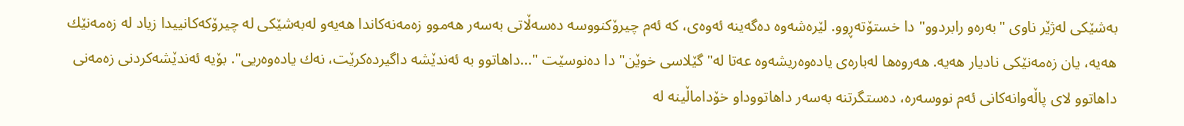به‌شێكی‌ له‌ژێر ناوی‌ "به‌ره‌و رابردوو"دا خستۆته‌ڕوو. لێره‌شه‌وه‌ ده‌گه‌ینه‌ ئه‌وه‌ی‌، كه‌ ئه‌م چیرۆكنووسه‌ ده‌سه‌ڵاتی به‌سه‌ر هه‌موو زه‌مه‌نه‌كاندا هه‌یه‌‌و له‌به‌شێكی‌ له‌ چیرۆكه‌كانییدا زیاد له‌ زه‌مه‌نێك هه‌یه‌، یان زه‌مه‌نێكی‌ نادیار هه‌یه‌. هه‌روه‌ها له‌باره‌ی‌ یاده‌وه‌ریشه‌وه‌ عه‌تا له‌"گێلاسی‌ خوێن"دا ده‌نوسێت "...داهاتوو به‌ ئه‌ندێشه‌ داگیرده‌كرێت، نه‌ك یاده‌وه‌ریی‌". بۆیه‌ ئه‌ندێشه‌كردنی‌ زه‌مه‌نی‌ داهاتوو لای‌ پاڵه‌وانه‌كانی‌ ئه‌م نووسه‌ره‌، ده‌ستگرتنه‌ به‌سه‌ر داهاتوودا‌و خۆداماڵینه‌ له‌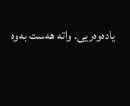یاده‌وه‌ریی‌. واته‌ هه‌ست به‌وه‌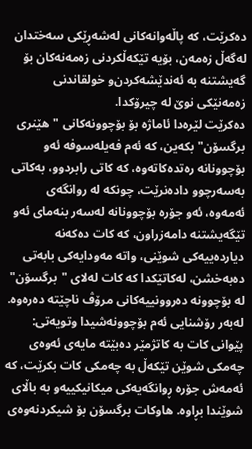ده‌كرێت، كه‌ پاڵه‌وانه‌كانی‌ له‌شه‌ڕێكی‌ سه‌ختدان له‌گه‌ڵ‌ زه‌مه‌ن، بۆیه‌ تێكه‌ڵكردنی‌ زه‌مه‌نه‌كان بۆ گه‌یشتنه‌ به‌ ئه‌ندێشه‌كردن‌و خولقاندنی‌ زه‌مه‌نێكی‌ نوێ‌ له‌ چیرۆكدا.
ده‌كرێت لێره‌دا ئاماژه‌ بۆ بۆچوونه‌كانی‌ "هێنری‌ برگسۆن" بكه‌ین، كه‌ ئه‌م فه‌یله‌سوفه‌ ئه‌و بۆچوونانه‌ ره‌تده‌كاته‌وه‌، كه‌ كاتی‌ رابردوو، به‌كاتی‌ به‌سه‌رچوو داده‌نرێت، چونكه‌ له‌ روانگه‌ی‌ ئه‌مه‌وه‌، ئه‌و جۆره‌ بۆچوونانه‌ له‌سه‌ر بنه‌مای‌ ئه‌و تێگه‌یشتنه‌ دامه‌زراون، كه‌ كات ده‌كه‌نه‌ دیارده‌ییه‌كی‌ شوێنی‌، واته‌ مه‌ودایه‌كی‌ بابه‌تی‌ ده‌به‌خشن، له‌كاتێكدا كه‌ كات له‌لای‌ "برگسۆن" له‌ بۆچوونه‌ ده‌روونییه‌كانی‌ مرۆڤ ناچێته‌ ده‌ره‌وه‌. له‌به‌ر رۆشنایی‌ ئه‌م بۆچوونه‌شیدا وتویه‌تی‌: پێوانی‌ كات به‌ كاتژمێر ده‌بێته‌ مایه‌ی‌ ئه‌وه‌ی‌ چه‌مكی‌ شوێن تێكه‌ڵ‌ به‌ چه‌مكی‌ كات بكرێت، كه‌ ئه‌مه‌ش جۆره‌ ڕوانگه‌یه‌كی‌ میكانیكییه‌و به‌ باڵای‌ شوێندا بڕاوه‌. هاوكات برگسۆن بۆ شیكردنه‌وه‌ی‌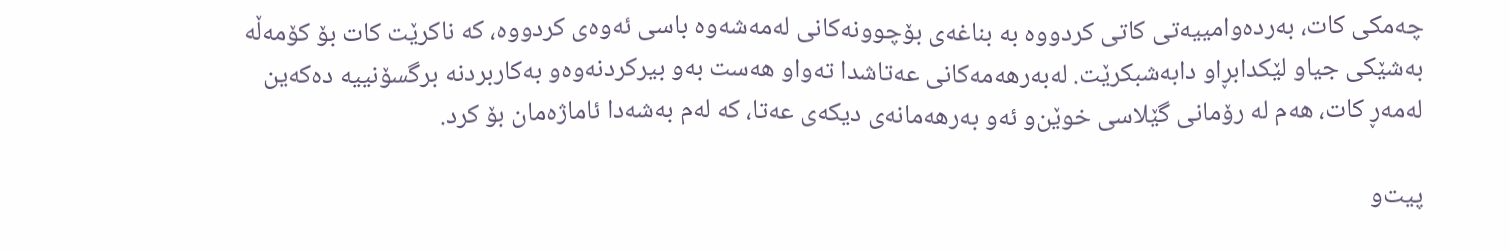چه‌مكی‌ كات، به‌رده‌وامییه‌تی‌ كاتی‌ كردووه‌ به‌ بناغه‌ی‌ بۆچوونه‌كانی‌ له‌مه‌شه‌وه‌ باسی‌ ئه‌وه‌ی‌ كردووه‌، كه‌ ناكرێت كات بۆ كۆمه‌ڵه‌ به‌شێكی‌ جیا‌و لێكدابڕاو دابه‌شبكرێت. له‌به‌رهه‌مه‌كانی‌ عه‌تاشدا ته‌واو هه‌ست به‌و بیركردنه‌وه‌و به‌كاربردنه‌ برگسۆنییه‌ ده‌كه‌ین له‌مه‌ڕ كات، هه‌م له‌ رۆمانی‌ گێلاسی‌ خوێن‌و ئه‌و به‌رهه‌مانه‌ی‌ دیكه‌ی‌ عه‌تا، كه‌ له‌م به‌شه‌دا ئاماژه‌مان بۆ كرد.

پیت‌و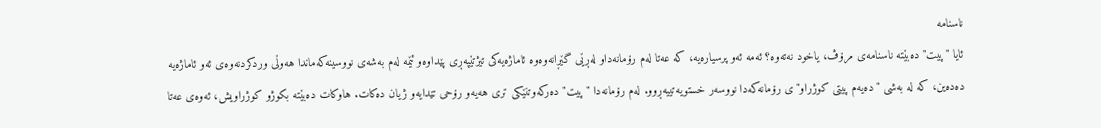ناسنامه‌
ئایا "پیت" ده‌بێته‌ ناسنامه‌ی‌ مرۆڤ، یاخود نه‌ته‌وه‌؟ ئه‌مه‌ ئه‌و پرسیاره‌یه‌، كه‌ عه‌تا له‌م رۆمانه‌دا‌و له‌ڕێی‌ گێڕانه‌وه‌وه‌ ئاماژه‌یه‌كی‌ تیژتێپه‌ڕی‌ پێداوه‌و ئێمه‌ له‌م به‌شه‌ی‌ نووسینه‌كه‌ماندا هه‌وڵی‌ وردكردنه‌وه‌ی‌ ئه‌و ئاماژه‌یه‌ ده‌ده‌ین، كه‌ له‌ به‌شی‌ "ده‌یه‌م پیتی‌ كوژراو"ی‌ رۆمانه‌كه‌دا نووسه‌ر خستویه‌تییه‌ڕوو. له‌م رۆمانه‌دا "پیت" ده‌ركه‌وتنێكی‌ تری‌ هه‌یه‌و رۆحی‌ تێدایه‌‌و ژیان ده‌كات. هاوكات ده‌بێته‌ بكوژو كوژراویش، ئه‌وه‌ی‌ عه‌تا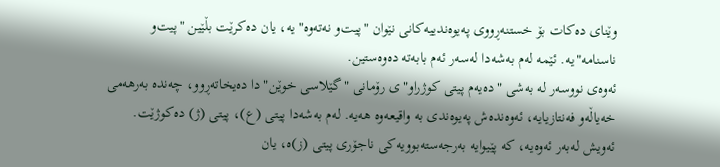وێنای‌ ده‌كات بۆ خستنه‌ڕووی‌ په‌یوه‌ندییه‌كانی‌ نێوان "پیت‌و نه‌ته‌وه‌"یه‌، یان ده‌كرێت بڵێین "پیت‌و ناسنامه‌"یه‌. ئێمه‌ له‌م به‌شه‌دا له‌سه‌ر ئه‌م بابه‌ته‌ ده‌وه‌ستین.
ئه‌وه‌ی‌ نووسه‌ر له‌ به‌شی‌ "ده‌یه‌م پیتی‌ كوژراو"ی‌ رۆمانی‌ "گێلاسی‌ خوێن"دا ده‌یخاته‌ڕوو، چه‌نده‌ به‌رهه‌می‌ خه‌یاڵه‌و فه‌نتازیایه‌، ئه‌وه‌نده‌ش په‌یوه‌ندی‌ به‌ واقیعه‌وه‌ هه‌یه‌. له‌م به‌شه‌دا پیتی‌ (ع)، پیتی‌ (ژ) ده‌كوژێت. ئه‌ویش له‌به‌ر ئه‌وه‌یه‌، كه‌ پێیوایه‌ به‌رجه‌سته‌بوویه‌كی‌ ناجۆری‌ پیتی‌ (ز)ه‌، یان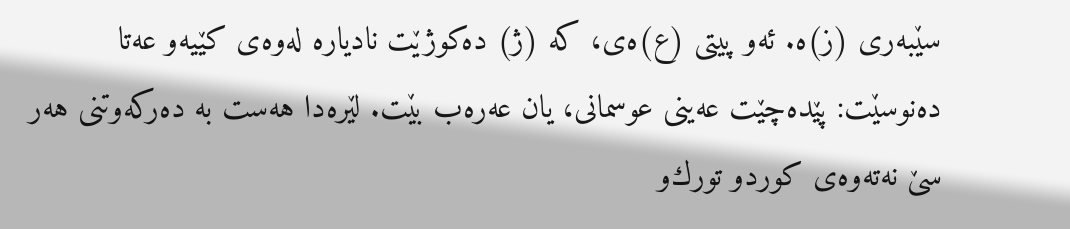سێبه‌ری‌ (ز)ه‌. ئه‌و پیتی‌ (ع)ه‌ی‌، كه‌ (ژ) ده‌كوژێت نادیاره‌ له‌وه‌ی‌ كێیه‌‌و عه‌تا ده‌نوسێت: پێده‌چێت عه‌ینی‌ عوسمانی‌، یان عه‌ره‌ب بێت. لێره‌دا هه‌ست به‌ ده‌ركه‌وتنی‌ هه‌ر سێ‌ نه‌ته‌وه‌ی‌ كورد‌و تورك‌و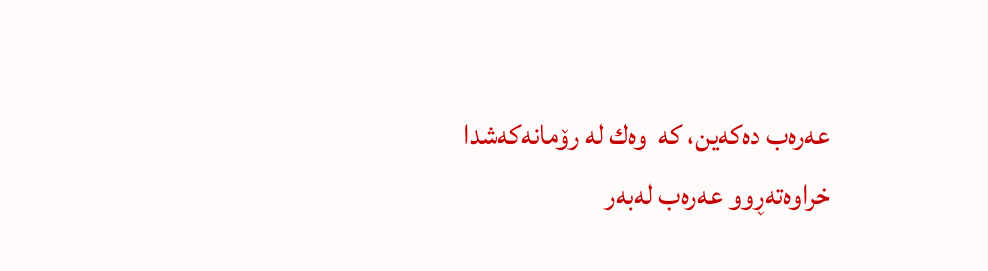عه‌ره‌ب ده‌كه‌ین، كه‌  وه‌ك له‌ رۆمانه‌كه‌شدا خراوه‌ته‌ڕوو عه‌ره‌ب له‌به‌ر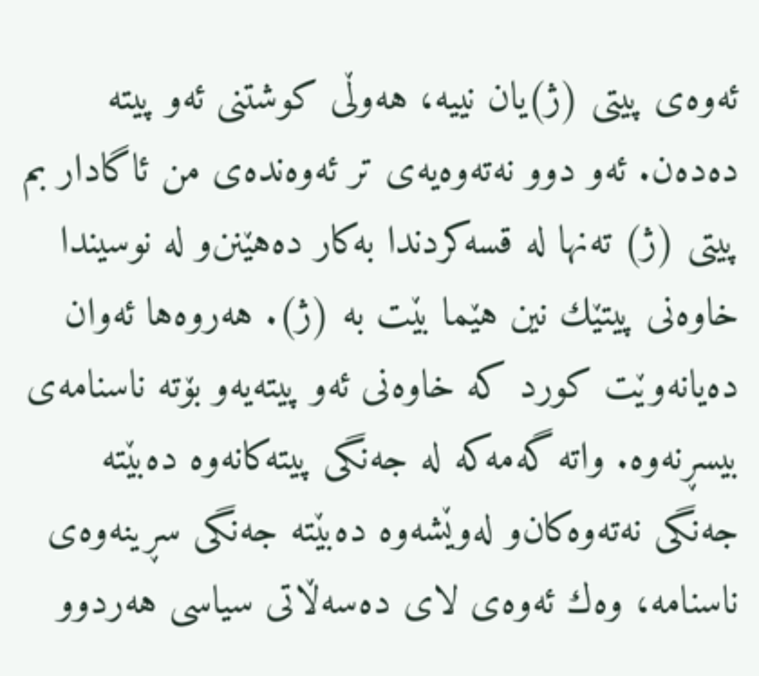ئه‌وه‌ی‌ پیتی‌ (ژ)یان نییه‌، هه‌وڵی‌ كوشتنی‌ ئه‌و پیته‌ ده‌ده‌ن. ئه‌و دوو نه‌ته‌وه‌یه‌ی‌ تر ئه‌وه‌نده‌ی‌ من ئاگادار بم پیتی‌ (ژ) ته‌نها له‌ قسه‌كردندا به‌كار ده‌هێنن‌و له‌ نوسیندا خاوه‌نی‌ پیتێك نین هێما بێت به‌ (ژ). هه‌روه‌ها ئه‌وان ده‌یانه‌وێت كورد كه‌ خاوه‌نی‌ ئه‌و پیته‌یه‌‌و بۆته‌ ناسنامه‌ی‌ بیسڕنه‌وه‌. واته‌ گه‌مه‌كه‌ له‌ جه‌نگی‌ پیته‌كانه‌وه‌ ده‌بێته‌ جه‌نگی‌ نه‌ته‌وه‌كان‌و له‌وێشه‌وه‌ ده‌بێته‌ جه‌نگی‌ سڕینه‌وه‌ی‌ ناسنامه‌، وه‌ك ئه‌وه‌ی‌ لای‌ ده‌سه‌ڵاتی‌ سیاسی‌ هه‌ردوو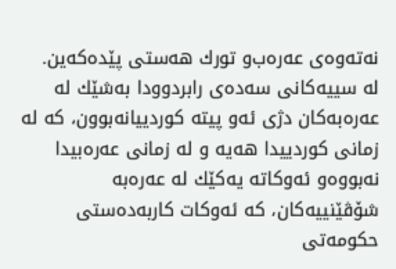نه‌ته‌وه‌ی‌ عه‌ره‌ب‌و تورك هه‌ستی‌ پێده‌كه‌ین.
له‌ سییه‌كانی‌ سه‌ده‌ی‌ رابردوودا به‌شێك له‌ عه‌ره‌به‌كان دژی‌ ئه‌و پیته‌ كوردییانه‌بوون، كه‌ له‌ زمانی‌ كوردییدا هه‌یه‌ و له‌ زمانی‌ عه‌ره‌بیدا نه‌بووه‌‌و ئه‌وكاته‌ یه‌كێك له‌ عه‌ره‌به‌ شۆڤێنییه‌كان، كه‌ ئه‌وكات كاربه‌ده‌ستی‌ حكومه‌تی‌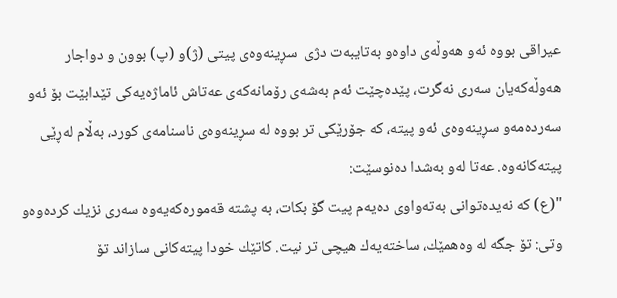عیراقی‌ بووه‌ ئه‌و هه‌وڵه‌ی‌ داوه‌‌و به‌تایبه‌ت دژی‌  سڕینه‌وه‌ی‌ پیتی‌ (ژ)و (پ) بوون ‌و دواجار هه‌وڵه‌كه‌یان سه‌ری‌ نه‌گرت، پێده‌چێت ئه‌م به‌شه‌ی‌ رۆمانه‌كه‌ی‌ عه‌تاش ئاماژه‌یه‌كی‌ تێدابێت بۆ ئه‌و سه‌رده‌مه‌و سڕینه‌وه‌ی‌ ئه‌و پیته‌، كه‌ جۆرێكی‌ تر بووه‌ له‌ سڕینه‌وه‌ی‌ ناسنامه‌ی‌ كورد، به‌ڵام له‌ڕێی‌ پیته‌كانه‌وه‌. عه‌تا له‌و به‌شدا ده‌نوسێت:
"(ع) كه‌ نه‌یده‌توانی‌ به‌ته‌واوی‌ ده‌یه‌م پیت گۆ بكات، به‌ پشته‌ قه‌موره‌كه‌یه‌وه‌ سه‌ری‌ نزیك كرده‌وه‌و وتی‌: تۆ جگه‌ له‌ وه‌همێك، ساخته‌یه‌ك هیچی‌ تر نیت. كاتێك خودا پیته‌كانی‌ سازاند تۆ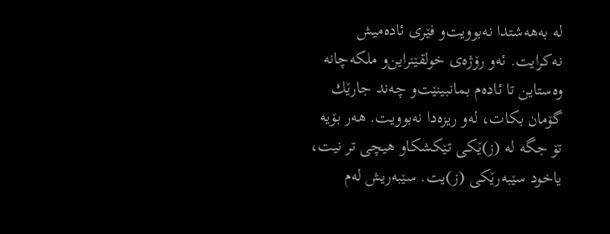له‌ به‌هه‌شتدا نه‌بوویت‌و فێری‌ ئاده‌میش نه‌كرایت. ئه‌و رۆژه‌ی‌ خولقێنراین‌و ملكه‌چانه‌ وه‌ستاین تا ئاده‌م بمانبینێت‌و چه‌ند جارێك گۆمان بكات، له‌و ریزه‌دا نه‌بوویت. هه‌ر بۆیه‌ تۆ جگه‌ له‌ (ز)ێكی‌ تێكشكاو هیچی‌ تر نیت، یاخود سێبه‌رێكی‌ (ز)یت. سێبه‌ریش له‌م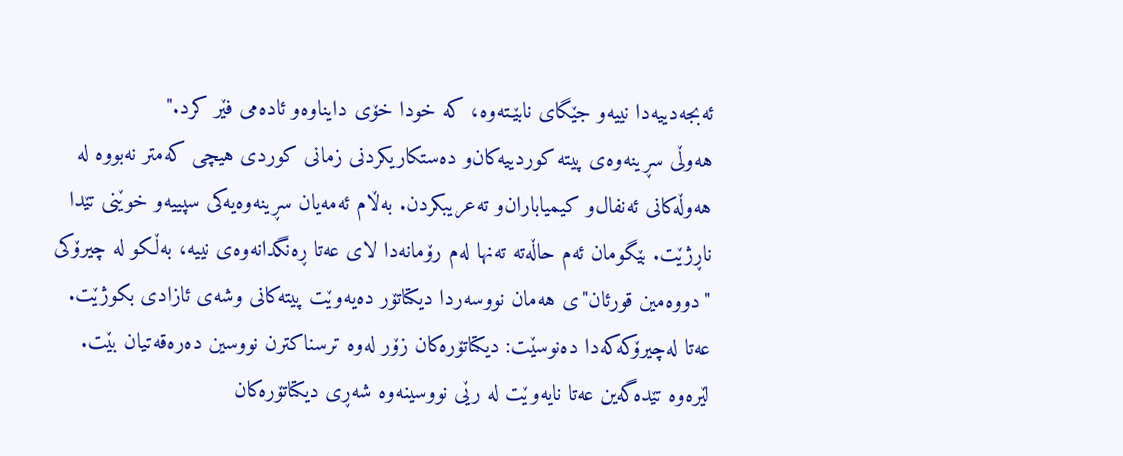ئه‌بجه‌دییه‌دا نییه‌و جێگای‌ نابێـته‌وه‌، كه‌ خودا خۆی‌ دایناوه‌و ئاده‌می‌ فێر كرد."
هه‌وڵی‌ سڕینه‌وه‌ی‌ پیته‌ كوردییه‌كان‌و ده‌ستكاریكردنی‌ زمانی‌ كوردی‌ هیچی‌ كه‌متر نه‌بووه‌ له‌ هه‌وڵه‌كانی‌ ئه‌نفال‌و كیمیاباران‌و ته‌عریبكردن. به‌ڵام ئه‌مه‌یان سڕینه‌وه‌یه‌كی‌ سپییه‌‌و خوێنی‌ تێدا ناڕژێت. بێگومان ئه‌م حاڵه‌ته‌ ته‌نها له‌م رۆمانه‌دا لای‌ عه‌تا ڕه‌نگدانه‌وه‌ی‌ نییه‌، به‌ڵكو له‌ چیرۆكی‌ "دووه‌مین قورئان"ی‌ هه‌مان نووسه‌ردا دیكتاتۆر ده‌یه‌وێت پیته‌كانی وشه‌ی ئازادی بكوژێت. عه‌تا له‌چیرۆكه‌كه‌دا ده‌نوسێت: دیكتاتۆره‌كان زۆر له‌وه‌ ترسناكترن نووسین ده‌ره‌قه‌تیان بێت. لێره‌وه‌ تێده‌گه‌ین عه‌تا نایه‌وێت له‌ رێی‌ نووسینه‌وه‌ شه‌ڕی‌ دیكتاتۆره‌كان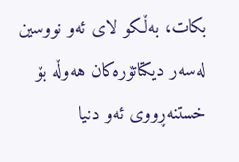بكات، به‌ڵكو لای‌ ئه‌و نووسین له‌سه‌ر دیكتاتۆره‌كان هه‌وڵه‌ بۆ خستنه‌ڕووی‌ ئه‌و دنیا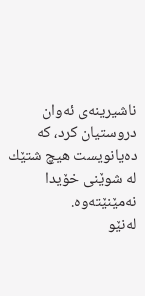ناشیرینه‌ی‌ ئه‌وان دروستیان كرد، كه‌ ده‌یانویست هیچ شتێك له‌ شوێنی‌ خۆیدا نه‌مێنێته‌وه‌.
له‌نێو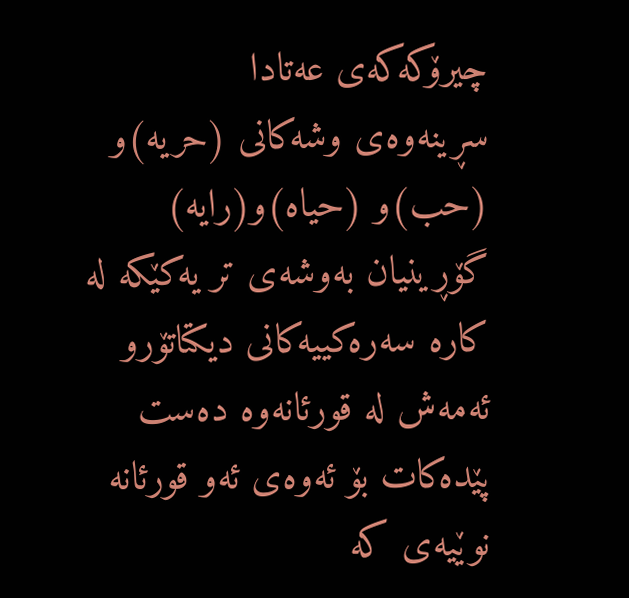چیرۆكه‌كه‌ی‌ عه‌تادا سڕینه‌وه‌ی‌ ‌وشه‌كانی‌ (حریه‌)و (حب)و (حیاه‌)و(رایه‌) گۆڕینیان به‌‌وشه‌ی‌ تر یه‌كێكه‌ له‌ كاره‌ سه‌ره‌كییه‌كانی‌ دیكتاتۆر‌و ئه‌مه‌ش له‌ قورئانه‌وه‌ ده‌ست پێده‌كات بۆ ئه‌وه‌ی‌ ئه‌و قورئانه‌ نوێیه‌ی‌ كه‌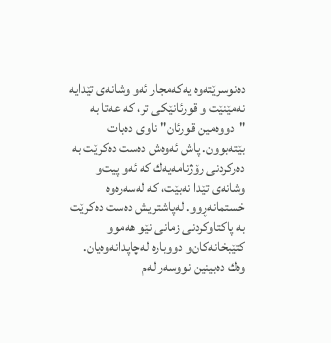ده‌نوسرێته‌وه‌ یه‌كه‌مجار ئه‌و ‌وشانه‌ی‌ تێدایه‌ نه‌مێنێت ‌و قورئانێكی‌ تر، كه‌ عه‌تا به‌ "دووه‌مین قورئان" ناوی‌ ده‌بات بێته‌بوون. پاش ئه‌وه‌ش ده‌ست ده‌كرێت به‌ ده‌ركردنی‌ رۆژنامه‌یه‌ك كه‌ ئه‌و پیت‌و وشانه‌ی‌ تێدا نه‌بێت، كه‌ له‌سه‌ره‌وه‌ خستمانه‌ڕوو. له‌پاشتریش ده‌ست ده‌كرێت به‌ پاكتاوكردنی‌ زمانی‌ نێو هه‌موو كتێبخانه‌كان‌و دووباره‌ له‌چاپدانه‌وه‌یان. وه‌ك ده‌بینین نووسه‌ر له‌م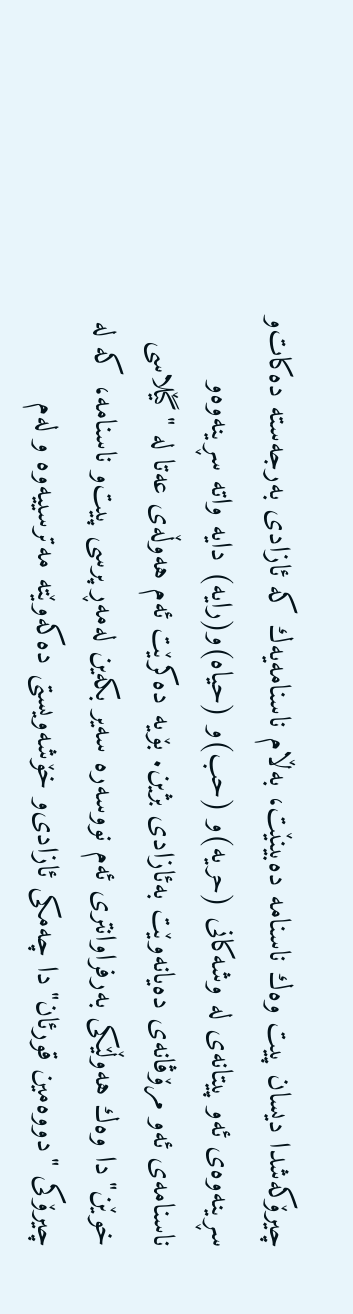چیرۆكه‌شدا دیسان پیت وه‌ك ناسنامه‌ ده‌بینێت، به‌ڵام ناسنامه‌یه‌ك كه‌ ئازادی‌ به‌رجه‌سته‌ ده‌كات‌و سڕینه‌وه‌ی‌ ئه‌و پیتانه‌ی‌ له‌ وشه‌كانی‌ (حریه‌)و (حب)و (حیاه‌)و(رایه‌) دایه‌ واته‌ سڕینه‌وه‌و ناسنامه‌ی‌ ئه‌و مرۆڤانه‌ی‌ ده‌یانه‌وێت به‌ئازادی‌ بژین. بۆیه‌ ده‌كرێت ئه‌م هه‌وڵه‌ی‌ عه‌تا له‌ "گێلاسی‌ خوێن"دا وه‌ك هه‌وڵێكی‌ به‌رفراوانتری‌ ئه‌م نووسه‌ره‌ سه‌یر بكه‌ین له‌مه‌ڕ پرسی‌ پیت‌و ناسنامه‌، كه‌ له‌ چیرۆكی‌ "دووه‌مین قورئان"دا چه‌مكی ئازادی‌‌و خۆشه‌ویستی‌ ده‌كه‌وێته‌ مه‌ترسییه‌وه‌ و له‌م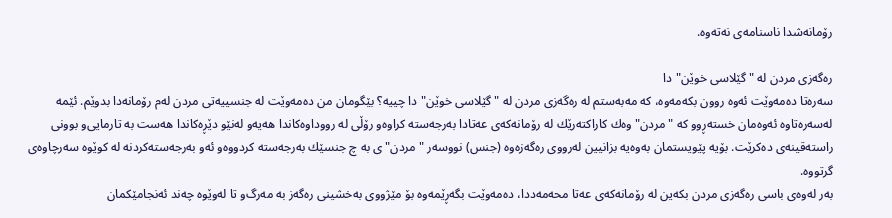رۆمانه‌شدا ناسنامه‌ی‌ نه‌ته‌وه‌.

ره‌گه‌زی‌ مردن له‌ "گێلاسی‌ خوێن"دا
سه‌ره‌تا ده‌مه‌وێت ئه‌وه‌ روون بكه‌مه‌وه‌، كه‌ مه‌به‌ستم له‌ ره‌گه‌زی‌ مردن له‌ "گێلاسی‌ خوێن"دا چییه‌؟ بێگومان من ده‌مه‌وێت له‌ جنسییه‌تی‌ مردن له‌م رۆمانه‌دا بدوێم. ئێمه‌ له‌سه‌ره‌تاوه‌ ئه‌وه‌مان خسته‌ڕوو كه‌ "مردن" وه‌ك كاراكته‌رێك له‌ رۆمانه‌كه‌ی‌ عه‌تادا به‌رجه‌سته‌ كراوه‌و رۆڵی‌ له‌ رووداوه‌كاندا هه‌یه‌‌و له‌نێو دێڕه‌كاندا هه‌ست به‌ تارمایی‌‌و بوونی‌ راسته‌قینه‌ی‌ ده‌كرێت. بۆیه‌ پێویستمان به‌وه‌یه‌ بزانیین له‌رووی‌ ره‌گه‌زه‌وه‌ (جنس) نووسه‌ر "مردن"ی‌ به‌ چ جنسێك به‌رجه‌سته‌ كردووه‌‌و ئه‌و به‌رجه‌سته‌كردنه‌ له‌ كوێوه‌ سه‌رچاوه‌ی‌ گرتووه‌.
به‌ر له‌وه‌ی‌ باسی‌ ره‌گه‌زی‌ مردن بكه‌ین له‌ رۆمانه‌كه‌ی‌ عه‌تا محه‌مه‌ددا، ده‌مه‌وێت بگه‌ڕێمه‌وه‌ بۆ مێژووی‌ به‌خشینی‌ ره‌گه‌ز به‌ مه‌رگ‌و تا له‌وێوه‌ چه‌ند ئه‌نجامێكمان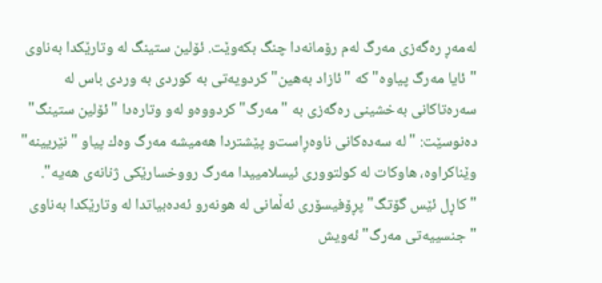له‌مه‌ڕ ره‌گه‌زی‌ مه‌رگ له‌م رۆمانه‌دا چنگ بكه‌وێت. ئۆلین ستینگ له‌ وتارێكدا به‌ناوی‌ "ئایا مه‌رگ پیاوه‌" كه‌ "ئازاد به‌هین" كردویه‌تی‌ به‌ كوردی‌ به‌ وردی‌ باس له‌ سه‌ره‌تاكانی‌ به‌خشینی‌ ره‌گه‌زی‌ به‌ "مه‌رگ" كردووه‌‌و له‌و وتاره‌دا "ئۆلین ستینگ" ده‌نوسێت: "له‌ سه‌ده‌كانی‌ ناوه‌ڕاست‌و پێشتردا هه‌میشه‌ مه‌رگ وه‌ك پیاو "نێریینه‌" وێناكراوه‌، هاوكات له‌ كولتووری‌ ئیسلامییدا مه‌رگ رووخسارێكی‌ ژنانه‌ی‌ هه‌یه‌".
"كاڕل ئێس گۆتگ" پڕۆفیسۆری‌ ئه‌ڵمانی‌ له‌ هونه‌رو ئه‌ده‌بیاتدا له‌ وتارێكدا به‌ناوی‌ "جنسییه‌تی‌ مه‌رگ" ئه‌ویش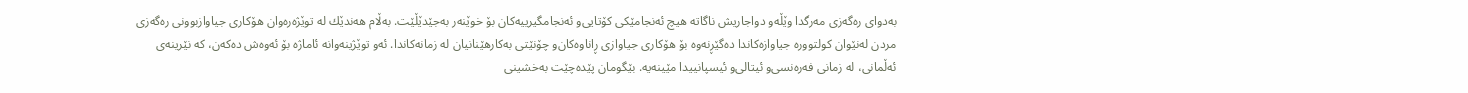به‌دوای‌ ره‌گه‌زی‌ مه‌رگدا وێڵه‌و دواجاریش ناگاته‌ هیچ ئه‌نجامێكی‌ كۆتایی‌‌و ئه‌نجامگیرییه‌كان بۆ خوێنه‌ر به‌جێدێڵێت. به‌ڵام هه‌ندێك له‌ توێژه‌ره‌وان هۆكاری‌ جیاوازبوونی‌ ره‌گه‌زی‌ مردن له‌نێوان كولتووره‌ جیاوازه‌كاندا ده‌گێڕنه‌وه‌ بۆ هۆكاری‌ جیاوازی‌ ڕاناوه‌كان‌و چۆنێتی‌ به‌كارهێنانیان له‌ زمانه‌كاندا. ئه‌و توێژینه‌وانه‌ ئاماژه‌ بۆ ئه‌وه‌ش ده‌كه‌ن، كه‌ نێرینه‌ی‌ ئه‌ڵمانی‌، له‌ زمانی‌ فه‌ره‌نسی‌‌و ئیتالی‌‌و ئیسپانییدا مێینه‌یه‌. بێگومان پێده‌چێت به‌خشینی‌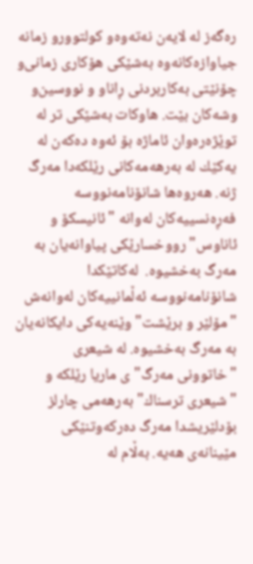ره‌گه‌ز له‌ لایه‌ن نه‌ته‌وه‌و كولتوور‌و زمانه‌ جیاوازه‌كانه‌وه‌ به‌شێكی‌ هۆكاری‌ زمانی‌‌و چۆنێتی‌ به‌كاربردنی‌ ڕاناو و نووسین‌و وشه‌كان بێت. هاوكات به‌شێكی‌ تر له‌ توێژه‌ره‌وان ئاماژه‌ بۆ ئه‌وه‌ ده‌كه‌ن له‌ یه‌كێك له‌ به‌رهه‌مه‌كانی‌ رێلكه‌دا مه‌رگ ژنه‌. هه‌روه‌ها شانۆنامه‌نووسه‌ فه‌ڕه‌نسییه‌كان له‌وانه‌ "ئانیسكۆ و ئاناوس" رووخسارێكی‌ پیاوانه‌یان به‌ مه‌رگ به‌خشیوه‌.  له‌كاتێكدا شانۆنامه‌نووسه‌ ئه‌ڵمانییه‌كان له‌وانه‌ش "مۆلێر و برێشت" وێنه‌یه‌كی‌ دایكانه‌یان به‌ مه‌رگ به‌خشیوه‌. له‌ شیعری‌ "خاتوونی‌ مه‌رگ"ی‌ ماریا رێلكه‌ و "شیعری‌ ترسناك" به‌رهه‌می‌ چارلز بۆدلێریشدا مه‌رگ ده‌ركه‌وتنێكی‌ مێینانه‌ی‌ هه‌یه‌. به‌ڵام له‌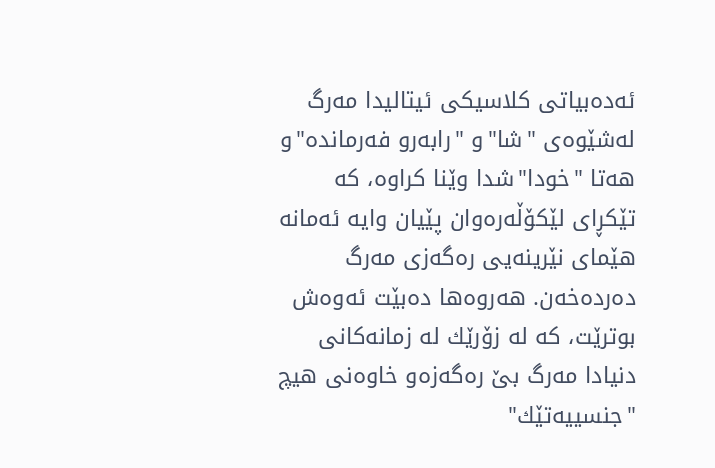ئه‌ده‌بیاتی‌ كلاسیكی‌ ئیتالیدا مه‌رگ له‌شێوه‌ی‌ "شا"و "رابه‌رو فه‌رمانده‌"و هه‌تا "خودا"شدا وێنا كراوه‌، كه‌ تێكڕای‌ لێكۆڵه‌ره‌وان پێیان وایه‌ ئه‌مانه‌ هێمای‌ نێرینه‌یی‌ ره‌گه‌زی‌ مه‌رگ ده‌رده‌خه‌ن. هه‌روه‌ها ده‌بێت ئه‌وه‌ش بوترێت، كه‌ له‌ زۆرێك له‌ زمانه‌كانی‌ دنیادا مه‌رگ بێ‌ ره‌گه‌زه‌‌و خاوه‌نی‌ هیچ "جنسییه‌تێك"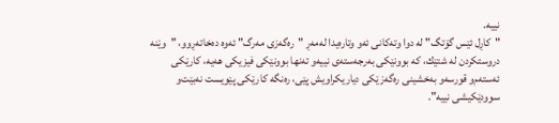نییه‌.
"كاڕل ئێس گۆتگ" له‌ دوا وته‌كانی‌ ئه‌و وتاره‌یدا له‌مه‌ڕ "ره‌گه‌زی‌ مه‌رگ" ئه‌وه‌ ده‌خاته‌ڕوو، "وێنه‌ دروستكردن له‌ شتێك، كه‌ بوونێكی‌ به‌رجه‌سته‌ی‌ نییه‌و ته‌نها بوونێكی‌ فیزیكی‌ هه‌یه‌، كارێكی‌ ئه‌سته‌م‌و قورسه‌و به‌خشینی‌ ره‌گه‌زێكی‌ دیاریكراویش پێی‌، ره‌نگه‌ كارێكی‌ پێویست نه‌بێت‌و سوودێكیشی‌ نییه‌".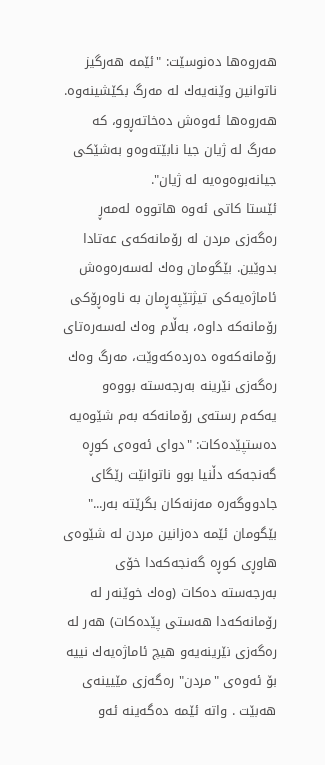هه‌روه‌ها ده‌نوسێت: "ئێمه‌ هه‌رگیز ناتوانین وێنه‌یه‌ك له‌ مه‌رگ بكێشینه‌وه‌. هه‌روه‌ها ئه‌وه‌ش ده‌خاته‌ڕوو، كه‌ مه‌رگ له‌ ژیان جیا نابێته‌وه‌و به‌شێكی‌ جیانه‌بوه‌وه‌یه‌ له‌ ژیان".
ئێستا كاتی‌ ئه‌وه‌ هاتووه‌ له‌مه‌ڕ ره‌گه‌زی‌ مردن له‌ رۆمانه‌كه‌ی‌ عه‌تادا بدوێین. بێگومان وه‌ك له‌سه‌ره‌وه‌ش ئاماژه‌یه‌كی‌ تیژتێپه‌ڕمان به‌ ناوه‌ڕۆكی‌ رۆمانه‌كه‌ داوه‌، به‌ڵام وه‌ك له‌سه‌ره‌تای‌ رۆمانه‌كه‌وه‌ ده‌رده‌كه‌وێت، مه‌رگ وه‌ك ره‌گه‌زی‌ نێرینه‌ به‌رجه‌سته‌ بووه‌‌و یه‌كه‌م رسته‌ی‌ رۆمانه‌كه‌ به‌م شێوه‌یه‌ ده‌ستپێده‌كات: "دوای‌ ئه‌وه‌ی‌ كوڕه‌ گه‌نجه‌كه‌ دڵنیا بوو ناتوانێت رێگای‌ جادووگه‌ره‌ مه‌زنه‌كان بگرێته‌ به‌ر..." بێگومان ئێمه‌ ده‌زانین مردن له‌ شێوه‌ی‌ هاوڕی‌ كوڕه‌ گه‌نجه‌كه‌دا خۆی‌ به‌رجه‌سته‌ ده‌كات (وه‌ك خوێنه‌ر له‌ رۆمانه‌كه‌دا هه‌ستی‌ پێده‌كات) هه‌ر له‌ ره‌گه‌زی‌ نێرینه‌یه‌‌و هیچ ئاماژه‌یه‌ك نییه‌ بۆ ئه‌وه‌ی‌ "مردن" ره‌گه‌زی مێیینه‌ی‌ هه‌بێت . واته‌ ئێمه‌ ده‌گه‌ینه‌ ئه‌و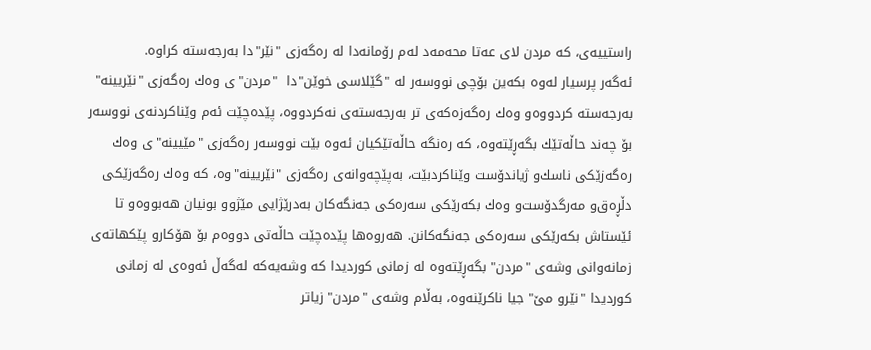راستییه‌ی‌، كه‌ مردن لای‌ عه‌تا محه‌مه‌د له‌م رۆمانه‌دا له‌ ره‌گه‌زی‌ "نێر"دا به‌رجه‌سته‌ كراوه‌.
ئه‌گه‌ر پرسیار له‌وه‌ بكه‌ین بۆچی‌ نووسه‌ر له‌ "گێلاسی‌ خوێن"دا  "مردن"ی‌ وه‌ك ره‌گه‌زی‌ "نێریینه‌" به‌رجه‌سته‌ كردووه‌‌و وه‌ك ره‌گه‌زه‌كه‌ی‌ تر به‌رجه‌سته‌ی‌ نه‌كردووه‌، پێده‌چێت ئه‌م وێناكردنه‌ی‌ نووسه‌ر بۆ چه‌ند حاڵه‌تێك بگه‌ڕێته‌وه‌، كه‌ ره‌نگه‌ حاڵه‌تێكیان ئه‌وه‌ بێت نووسه‌ر ره‌گه‌زی‌ "مێیینه‌"ی‌ وه‌ك ره‌گه‌زێكی‌ ناسك‌و ژیاندۆست وێناكردبێت، به‌پێچه‌وانه‌ی‌ ره‌گه‌زی‌ "نێریینه‌"وه‌، كه‌ وه‌ك ره‌گه‌زێكی‌ دڵڕه‌ق‌و مه‌رگدۆست‌و وه‌ك بكه‌رێكی‌ سه‌ره‌كی‌ جه‌نگه‌كان به‌درێژایی‌ مێژوو بونیان هه‌بووه‌‌و تا ئێستاش بكه‌رێكی‌ سه‌ره‌كی‌ جه‌نگه‌كانن. هه‌روه‌ها پێده‌چێت حاڵه‌تی‌ دووه‌م بۆ هۆكار‌و پێكهاته‌ی‌ زمانه‌وانی‌ وشه‌ی‌ "مردن" بگه‌ڕێته‌وه‌ له‌ زمانی‌ كوردیدا كه‌ وشه‌یه‌كه‌ له‌گه‌ڵ‌ ئه‌وه‌ی‌ له‌ زمانی‌ كوردیدا "نێرو مێ‌" جیا ناكرێنه‌وه‌، به‌ڵام وشه‌ی‌ "مردن" زیاتر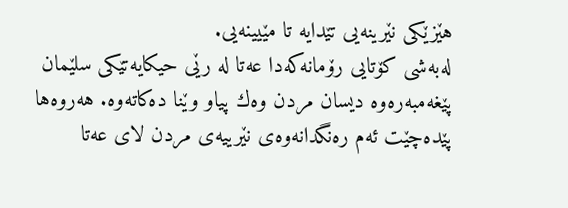هێزێكی‌ نێرینه‌یی‌ تێدایه‌ تا مێیینه‌یی‌.
له‌به‌شی‌ كۆتایی‌ رۆمانه‌كه‌دا عه‌تا له‌ رێی‌ حیكایه‌تێكی‌ سلێمان پێغه‌مبه‌ره‌وه‌ دیسان مردن وه‌ك پیاو وێنا ده‌كاته‌وه‌. هه‌روه‌ها پێده‌چێت ئه‌م ره‌نگدانه‌وه‌ی‌ نێرییه‌ی‌ مردن لای‌ عه‌تا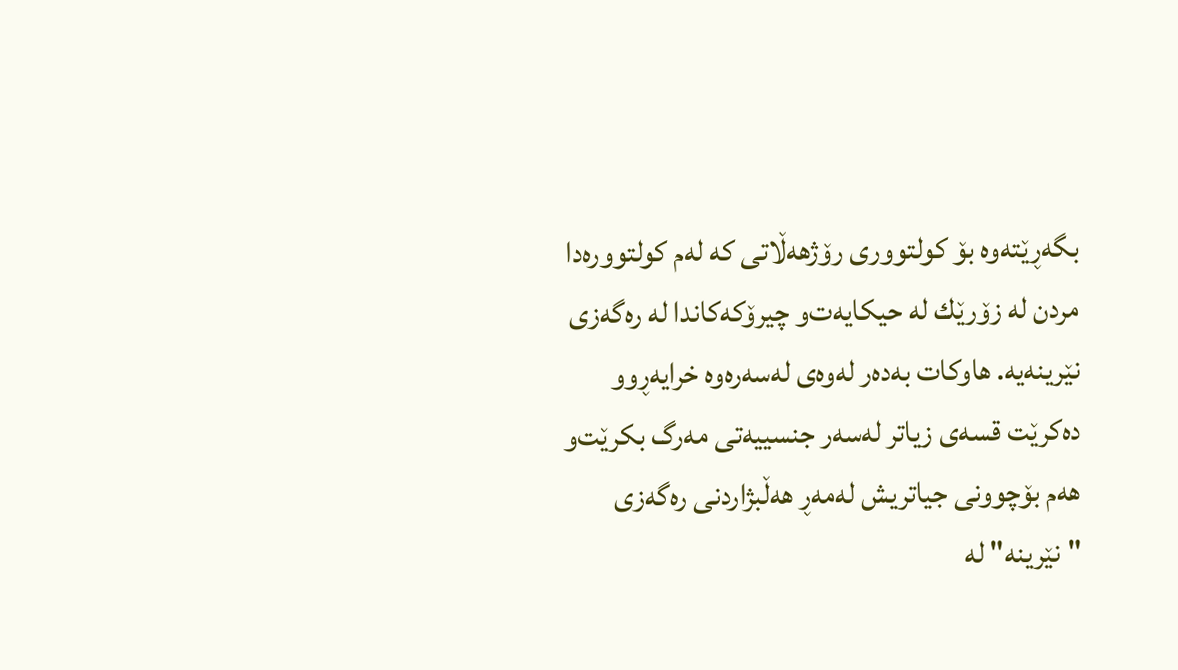بگه‌ڕێته‌وه‌ بۆ كولتووری‌ رۆژهه‌ڵاتی‌ كه‌ له‌م كولتووره‌دا مردن له‌ زۆرێك له‌ حیكایه‌ت‌و چیرۆكه‌كاندا له‌ ره‌گه‌زی‌ نێرینه‌یه‌. هاوكات به‌ده‌ر له‌وه‌ی‌ له‌سه‌ره‌وه‌ خرایه‌ڕوو ده‌كرێت قسه‌ی‌ زیاتر له‌سه‌ر جنسییه‌تی‌ مه‌رگ بكرێت‌و هه‌م بۆچوونی‌ جیاتریش له‌مه‌ڕ هه‌ڵبژاردنی‌ ره‌گه‌زی‌ "نێرینه‌" له‌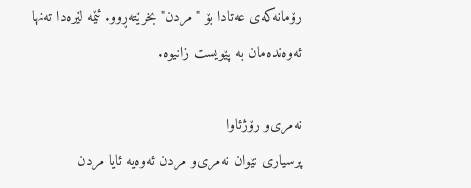رۆمانه‌كه‌ی‌ عه‌تادا بۆ "مردن" بخرێته‌ڕوو. ئێمه‌ لێره‌دا ته‌نها ئه‌وه‌نده‌مان به‌ پێویست زانیوه‌.

نه‌مری‌‌و رۆژئاوا
پرسیاری‌ نێوان نه‌مری‌‌و مردن ئه‌وه‌یه‌ ئایا مردن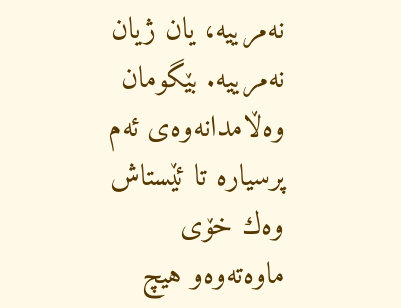نه‌مرییه‌، یان ژیان نه‌مرییه‌. بێگومان وه‌ڵامدانه‌وه‌ی‌ ئه‌م پرسیاره‌ تا ئێستاش وه‌ك خۆی‌ ماوه‌ته‌وه‌و هیچ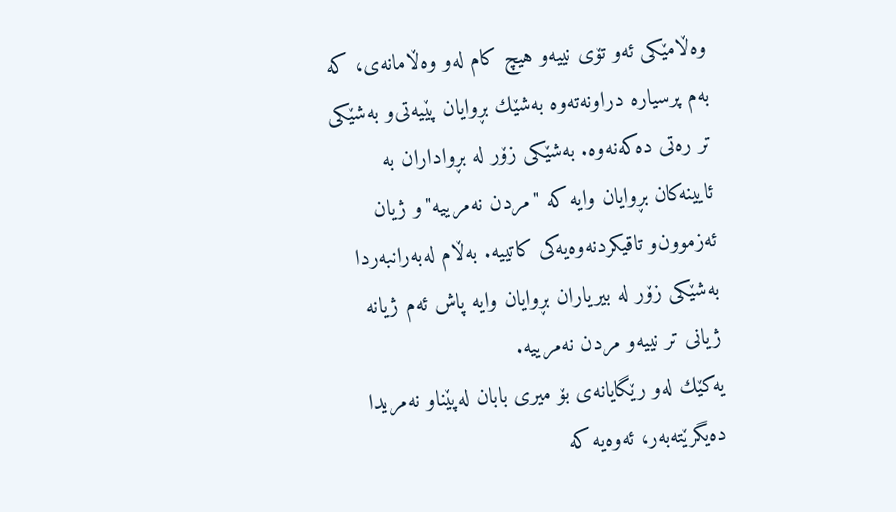وه‌ڵامێكی‌ ئه‌و تۆی‌ نییه‌‌و هیچ كام له‌و وه‌ڵامانه‌ی‌، كه‌ به‌م پرسیاره‌ دراونه‌ته‌وه‌ به‌شێك بڕوایان پێیه‌تی‌‌و به‌شێكی‌ تر ره‌تی‌ ده‌كه‌نه‌وه‌. به‌شێكی‌ زۆر له‌ بڕواداران به‌ ئایینه‌كان بڕوایان وایه‌ كه‌ "مردن نه‌مرییه‌"و ژیان ئه‌زموون‌و تاقیكردنه‌وه‌یه‌كی‌ كاتییه‌. به‌ڵام له‌به‌رانبه‌ردا به‌شێكی‌ زۆر له‌ بیریاران بڕوایان وایه‌ پاش ئه‌م ژیانه‌ ژیانی‌ تر نییه‌و مردن نه‌مرییه‌.
یه‌كێك له‌و رێگایانه‌ی‌ بۆ میری‌ بابان له‌پێنا‌و نه‌مریدا ده‌یگرێته‌به‌ر، ئه‌وه‌یه‌ كه‌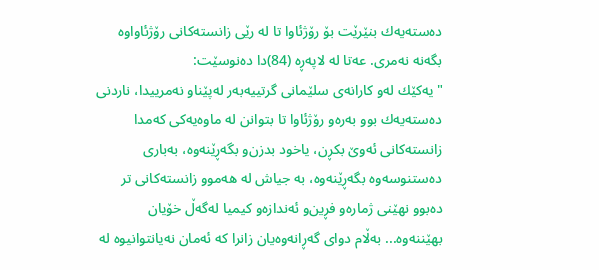ده‌سته‌یه‌ك بنێرێت بۆ رۆژئاوا تا له‌ رێی‌ زانسته‌كانی‌ رۆژئاواوه‌ بگه‌نه‌ نه‌مری‌. عه‌تا له‌ لاپه‌ڕه‌ (84)دا ده‌نوسێت:
"یه‌كێك له‌و كارانه‌ی‌ سلێمانی‌ گرتییه‌به‌ر له‌پێناو نه‌مرییدا، ناردنی‌ ده‌سته‌یه‌ك بوو به‌ره‌و رۆژئاوا تا بتوانن له‌ ماوه‌یه‌كی‌ كه‌مدا زانسته‌كانی‌ ئه‌وێ‌ بكڕن، یاخود بدزن‌و بگه‌ڕێنه‌وه‌، به‌باری‌ ده‌ستنوسه‌وه‌ بگه‌ڕێنه‌وه‌، به‌ جیاش له‌ هه‌موو زانسته‌كانی‌ تر ده‌بوو نهێنی‌ ژماره‌‌و فڕین‌و ئه‌ندازه‌و كیمیا له‌گه‌ڵ‌ خۆیان بهێننه‌وه‌... به‌ڵام دوای‌ گه‌ڕانه‌وه‌یان زانرا كه‌ ئه‌مان نه‌یانتوانیوه‌ له‌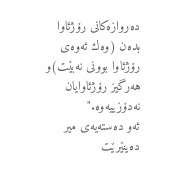ده‌روازه‌كانی‌ رۆژئاوا بده‌ن (وه‌ك ئه‌وه‌ی‌ رۆژئاوا بوونی‌ نه‌بێت)و هه‌رگیز رۆژئاوایان نه‌دۆزییه‌وه‌."
ئه‌و ده‌سته‌یه‌ی‌ میر ده‌ینێرێت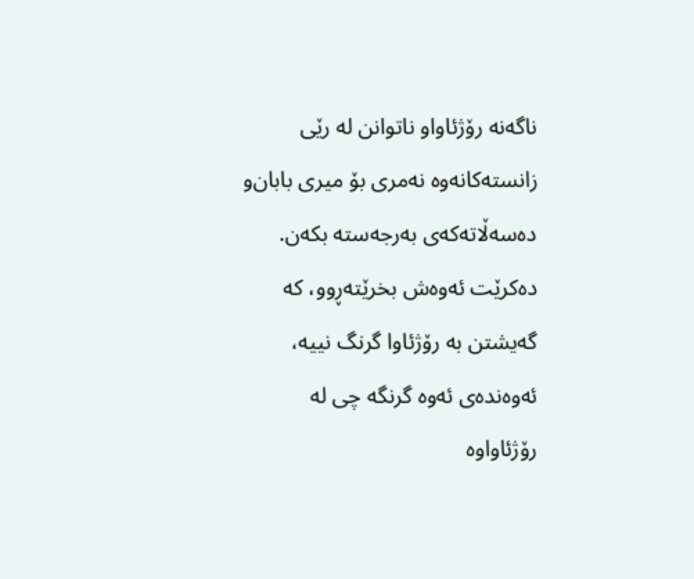ناگه‌نه‌ رۆژئاوا‌و ناتوانن له‌ رێی‌ زانسته‌كانه‌وه‌ نه‌مری‌ بۆ میری‌ بابان‌و ده‌سه‌ڵاته‌كه‌ی‌ به‌رجه‌سته‌ بكه‌ن. ده‌كرێت ئه‌وه‌ش بخرێته‌ڕوو، كه‌ گه‌یشتن به‌ رۆژئاوا گرنگ نییه‌، ئه‌وه‌نده‌ی‌ ئه‌وه‌ گرنگه‌ چی‌ له‌ رۆژئاواوه‌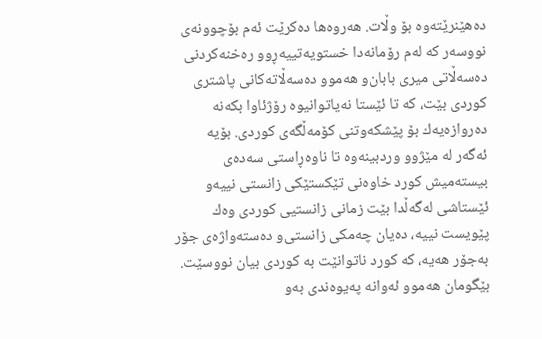ده‌هێنرێته‌وه‌ بۆ وڵات. هه‌روه‌ها ده‌كرێت ئه‌م بۆچوونه‌ی‌ نووسه‌ر كه‌ له‌م رۆمانه‌دا خستویه‌تییه‌ڕوو ره‌خنه‌كردنی‌ ده‌سه‌ڵاتی‌ میری‌ بابان‌و هه‌موو ده‌سه‌ڵاته‌كانی‌ پاشتری‌ كوردی‌ بێت، كه‌ تا ئێستا نه‌یاتوانیوه‌ رۆژئاوا بكه‌نه‌ ده‌روازه‌یه‌ك بۆ پێشكه‌وتنی‌ كۆمه‌ڵگه‌ی‌ كوردی‌. بۆیه‌ ئه‌گه‌ر له‌ مێژوو وردبینه‌وه‌ تا ناوه‌ڕاستی‌ سه‌ده‌ی‌ بیسته‌میش كورد خاوه‌نی‌ تێكستێكی‌ زانستی‌ نییه‌‌و ئێستاشی‌ له‌گه‌ڵدا بێت زمانی‌ زانستیی‌ كوردی‌ وه‌ك پێویست نییه‌، ده‌یان چه‌مكی‌ زانستی‌‌و ده‌سته‌واژه‌ی‌ جۆر به‌جۆر هه‌یه‌، كه‌ كورد ناتوانێت به‌ كوردی‌ بیان نووسێت. بێگومان هه‌موو ئه‌وانه‌ په‌یوه‌ندی‌ به‌و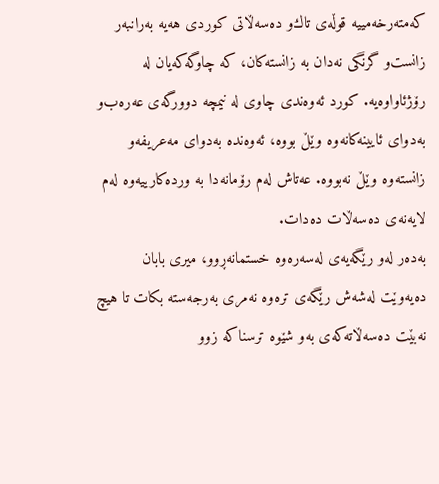كه‌مته‌رخه‌مییه‌ قوڵه‌ی‌ تاك‌و ده‌سه‌ڵاتی‌ كوردی‌ هه‌یه‌ به‌رانبه‌ر زانست‌و گرنگی‌ نه‌دان به‌ زانسته‌كان، كه‌ چاوگه‌كه‌یان له‌ رۆژئاواوه‌یه‌. كورد ئه‌وه‌ندی‌ چاوی‌ له‌ نیمچه‌ دوورگه‌ی‌ عه‌ره‌ب‌و به‌دوای‌ ئایینه‌كانه‌وه‌ وێڵ بووه‌، ئه‌وه‌نده‌ به‌دوای‌ مه‌عریفه‌و زانسته‌وه‌ وێڵ نه‌بووه‌. عه‌تاش له‌م رۆمانه‌دا به‌ ورده‌كارییه‌وه‌ له‌م لایه‌نه‌ی‌ ده‌سه‌ڵات ده‌دات.
به‌ده‌ر له‌و رێگه‌یه‌ی‌ له‌سه‌ره‌وه‌ خستمانه‌ڕوو، میری‌ بابان ده‌یه‌وێت له‌شه‌ش رێگه‌ی‌ تره‌وه‌ نه‌مری‌ به‌رجه‌سته‌ بكات تا هیچ نه‌بێت ده‌سه‌ڵاته‌كه‌ی‌ به‌و شێوه‌ ترسناكه‌ زوو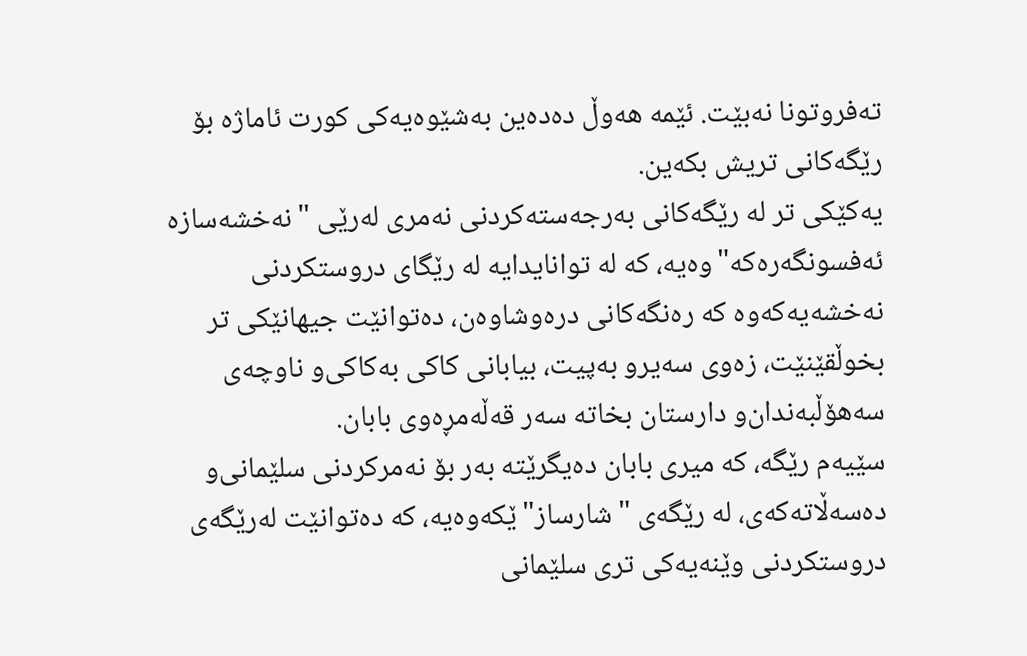ته‌فروتونا نه‌بێت. ئێمه‌ هه‌وڵ ده‌ده‌ین به‌شێوه‌یه‌كی‌ كورت ئاماژه‌ بۆ رێگه‌كانی‌ تریش بكه‌ین.
یه‌كێكی‌ تر له‌ رێگه‌كانی‌ به‌رجه‌سته‌كردنی‌ نه‌مری‌ له‌رێی‌ "نه‌خشه‌سازه‌ ئه‌فسونگه‌ره‌كه‌"وه‌یه‌، كه‌ له‌ توانایدایه‌ له‌ رێگای‌ دروستكردنی‌ نه‌خشه‌یه‌كه‌وه‌ كه‌ ره‌نگه‌كانی‌ دره‌وشاوه‌ن، ده‌توانێت جیهانێكی‌ تر بخوڵقێنێت، زه‌وی‌ سه‌یرو به‌پیت، بیابانی‌ كاكی‌ به‌كاكی‌‌و ناوچه‌ی‌ سه‌هۆڵبه‌ندان‌و دارستان بخاته‌ سه‌ر قه‌ڵه‌مڕه‌وی‌ بابان.
سێیه‌م رێگه‌، كه‌ میری‌ بابان ده‌یگرێته‌ به‌ر بۆ نه‌مركردنی‌ سلێمانی‌‌و ده‌سه‌ڵاته‌كه‌ی‌، له‌ رێگه‌ی‌ "شارساز"ێكه‌وه‌یه‌، كه‌ ده‌توانێت له‌رێگه‌ی‌ دروستكردنی‌ وێنه‌یه‌كی‌ تری‌ سلێمانی‌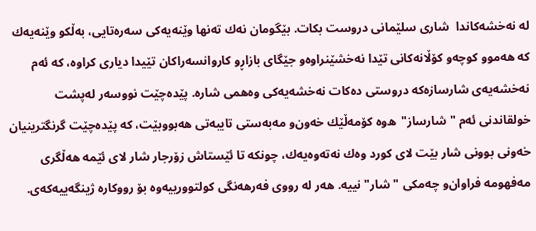له‌ نه‌خشه‌كاندا  شاری‌ سلێمانی‌ دروست بكات. بێگومان نه‌ك ته‌نها وێنه‌یه‌كی‌ سه‌ره‌تایی‌، به‌ڵكو وێنه‌یه‌ك كه‌ هه‌موو كوچه‌و كۆڵانه‌كانی‌ تێدا نه‌خشێنراوه‌و جێگای‌ بازاڕو كاروانسه‌راكان تێیدا دیاری‌ كراوه‌، كه‌ ئه‌م نه‌خشه‌یه‌ی‌ شارسازه‌كه‌ دروستی‌ ده‌كات نه‌خشه‌یه‌كی‌ وه‌همی‌ شاره‌. پێده‌چێت نووسه‌ر له‌پشت خولقاندنی‌ ئه‌م "شارساز"ه‌وه‌ كۆمه‌ڵێك خه‌ون‌و مه‌به‌ستی‌ تایبه‌تی‌ هه‌بووبێت، كه‌ پێده‌چێت گرنگترینیان خه‌ونی‌ بوونی‌ شار بێت لای‌ كورد وه‌ك نه‌ته‌وه‌یه‌ك، چونكه‌ تا ئێستاش زۆرجار شار لای‌ ئێمه‌ هه‌ڵگری‌ مه‌فهومه‌ فراوان‌و چه‌مكی‌ "شار" نییه‌. هه‌ر له‌ رووی‌ فه‌رهه‌نگی‌ كولتوورییه‌وه‌ بۆ رووكاره‌ ژینگه‌ییه‌كه‌ی‌.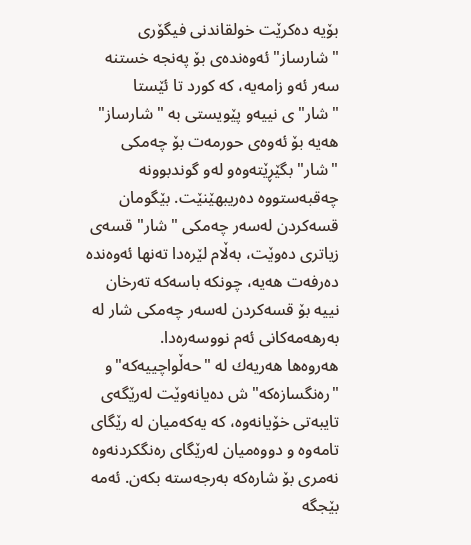بۆیه‌ ده‌كرێت خولقاندنی‌ فیگۆری "شارساز" ئه‌وه‌نده‌ی‌ بۆ په‌نجه‌ خستنه‌ سه‌ر ئه‌و زامه‌یه‌، كه‌ كورد تا ئێستا "شار"ی‌ نییه‌و پێویستی‌ به‌ "شارساز" هه‌یه‌ بۆ ئه‌وه‌ی‌ حورمه‌ت بۆ چه‌مكی‌ "شار" بگێڕێته‌وه‌‌و له‌و گوندبوونه‌ چه‌قبه‌ستووه‌ ده‌ریبهێنێت. بێگومان قسه‌كردن له‌سه‌ر چه‌مكی‌ "شار" قسه‌ی‌ زیاتری‌ ده‌وێت، به‌ڵام لێره‌دا ته‌نها ئه‌وه‌نده‌ ده‌رفه‌ت هه‌یه‌، چونكه‌ باسه‌كه‌ ته‌رخان نییه‌ بۆ قسه‌كردن له‌سه‌ر چه‌مكی‌ شار له‌ به‌رهه‌مه‌كانی‌ ئه‌م نووسه‌ره‌دا.
هه‌روه‌ها هه‌ریه‌ك له‌ "حه‌ڵواچییه‌كه‌"و "ره‌نگسازه‌كه‌"ش ده‌یانه‌وێت له‌رێگه‌ی‌ تایبه‌تی‌ خۆیانه‌وه‌، كه‌ یه‌كه‌میان له‌ رێگای‌ تامه‌وه‌ و دووه‌میان له‌رێگای‌ ره‌نگكردنه‌وه‌ نه‌مری‌ بۆ شاره‌كه‌ به‌رجه‌سته‌ بكه‌ن. ئه‌مه‌ بێجگه‌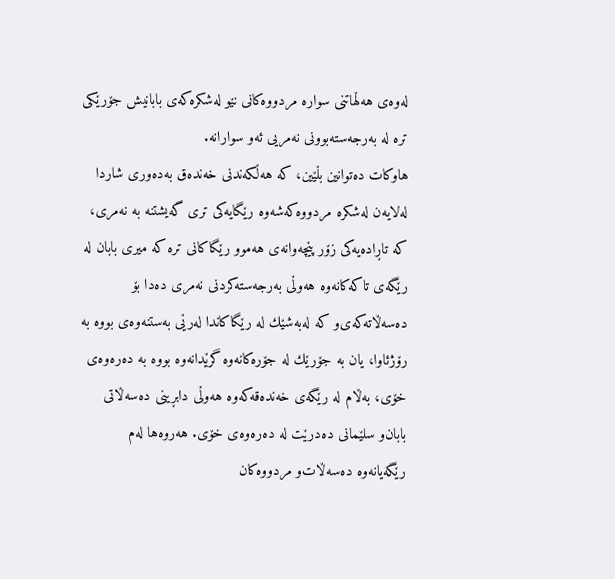له‌وه‌ی‌ هه‌ڵهاتنی‌ سواره‌ مردووه‌كانی‌ نێو له‌شكره‌كه‌ی‌ بابانیش جۆرێكی‌ تره‌ له‌ به‌رجه‌سته‌بوونی‌ نه‌مریی‌ ئه‌و سوارانه‌.
هاوكات ده‌توانین بڵێین، كه‌ هه‌ڵكه‌ندنی‌ خه‌نده‌ق به‌ده‌وری‌ شاردا له‌لایه‌ن له‌شكره‌ مردووه‌كه‌شه‌وه‌ رێگایه‌كی‌ تری‌ گه‌یشتنه‌ به‌ نه‌مری‌، كه‌ تاڕاده‌یه‌كی‌ زۆر پێچه‌وانه‌ی‌ هه‌موو رێگاكانی‌ تره‌ كه‌ میری‌ بابان له‌ رێگه‌ی‌ تاكه‌كانه‌وه‌ هه‌وڵی‌ به‌رجه‌سته‌كردنی‌ نه‌مری‌ ده‌دا بۆ ده‌سه‌ڵاته‌كه‌ی‌‌و كه‌ له‌به‌شێك له‌ رێگاكاندا له‌رێی‌ به‌ستنه‌وه‌ی‌ بووه‌ به‌ رۆژئاوا، یان به‌ جۆرێك له‌ جۆره‌كانه‌وه‌ گرێدانه‌وه‌ بووه‌ به‌ ده‌ره‌وه‌ی‌ خۆی‌، به‌ڵام له‌ رێگه‌ی‌ خه‌نده‌قه‌كه‌وه‌ هه‌وڵی‌ دابڕینی‌ ده‌سه‌ڵاتی‌ بابان‌و سلێمانی‌ ده‌درێت له‌ ده‌ره‌وه‌ی‌ خۆی‌. هه‌روه‌ها له‌م رێگه‌یانه‌وه‌ ده‌سه‌ڵات‌و مردووه‌كان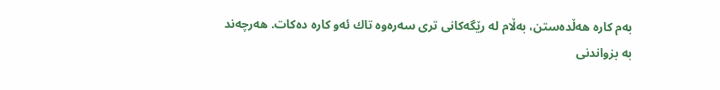به‌م كاره‌ هه‌ڵده‌ستن، به‌ڵام له‌ رێگه‌كانی‌ تری‌ سه‌ره‌وه‌ تاك ئه‌و كاره‌ ده‌كات. هه‌رچه‌ند به‌ بزواندنی‌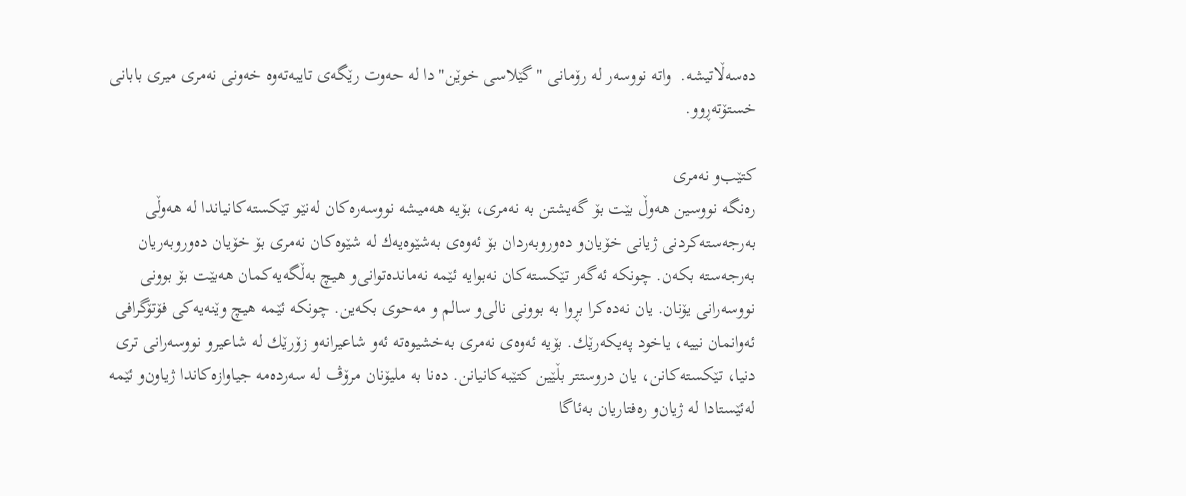ده‌سه‌ڵاتیشه‌.  واته‌ نووسه‌ر له‌ رۆمانی‌ "گێلاسی‌ خوێن"دا له‌ حه‌وت رێگه‌ی‌ تایبه‌ته‌وه‌ خه‌ونی‌ نه‌مری‌ میری‌ بابانی‌ خستۆته‌ڕوو.

كتێب‌و نه‌مری‌
ره‌نگه‌ نووسین هه‌وڵ بێت بۆ گه‌یشتن به‌ نه‌مری‌، بۆیه‌ هه‌میشه‌ نووسه‌ره‌كان له‌نێو تێكسته‌كانیاندا له‌ هه‌وڵی‌ به‌رجه‌سته‌كردنی ژیانی‌ خۆیان‌و ده‌وروبه‌ردان بۆ ئه‌وه‌ی‌ به‌شێوه‌یه‌ك له‌ شێوه‌كان نه‌مری‌ بۆ خۆیان ده‌وروبه‌ریان به‌رجه‌سته‌ بكه‌ن. چونكه‌ ئه‌گه‌ر تێكسته‌كان نه‌بوایه‌ ئێمه‌ نه‌مانده‌توانی‌‌و هیچ به‌ڵگه‌یه‌كمان هه‌بێت بۆ بوونی‌ نووسه‌رانی‌ یۆنان. یان نه‌ده‌كرا بڕوا به‌ بوونی‌ نالی‌‌و سالم و مه‌حوی‌ بكه‌ین. چونكه‌ ئێمه‌ هیچ وێنه‌یه‌كی‌ فۆتۆگرافی‌ ئه‌وانمان نییه‌، یاخود په‌یكه‌رێك. بۆیه‌ ئه‌وه‌ی‌ نه‌مری‌ به‌خشیوه‌ته‌ ئه‌و شاعیرانه‌و زۆرێك له‌ شاعیرو نووسه‌رانی‌ تری‌ دنیا، تێكسته‌كانن، یان دروستتر بڵێین كتێبه‌كانیانن. ده‌نا به‌ ملیۆنان مرۆڤ له‌ سه‌رده‌مه‌ جیاوازه‌كاندا ژیاون‌و ئێمه‌ له‌ئێستادا له‌ ژیان‌و ره‌فتاریان به‌ئاگا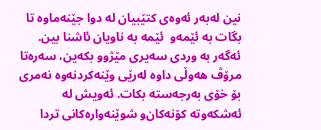نین له‌به‌ر ئه‌وه‌ی‌ كتێبیان له‌ دوا جێنه‌ماوه‌ تا بگات به‌ ئێمه‌‌و  ئێمه‌ به‌ ناویان ئاشنا بین.
ئه‌گه‌ر به‌ وردی‌ سه‌یری‌ مێژوو بكه‌ین، سه‌ره‌تا مرۆڤ هه‌وڵی‌ داوه‌ له‌رێی‌ وێنه‌كردنه‌وه‌ نه‌مری‌ بۆ خۆی‌ به‌رجه‌سته‌ بكات. ئه‌ویش له‌ ئه‌شكه‌وته‌ كۆنه‌كان‌و شوێنه‌واره‌كانی‌ تردا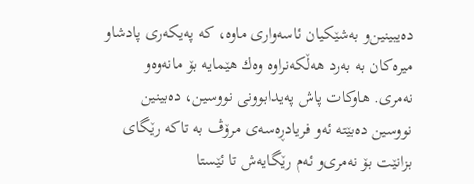ده‌یبینین‌و به‌شێكیان ئاسه‌واری ماوه‌، كه‌ په‌یكه‌ری‌ پادشاو میره‌كان به‌ به‌رد هه‌ڵكه‌نراوه‌ وه‌ك هێمایه‌ بۆ مانه‌وه‌و نه‌مری‌. هاوكات پاش په‌یدابوونی‌ نووسین، ده‌بینین نووسین ده‌بێته‌ ئه‌و فریادڕه‌سه‌ی‌ مرۆڤ به‌ تاكه‌ رێگای‌ بزانێت بۆ نه‌مری‌‌و ئه‌م رێگایه‌ش تا ئێستا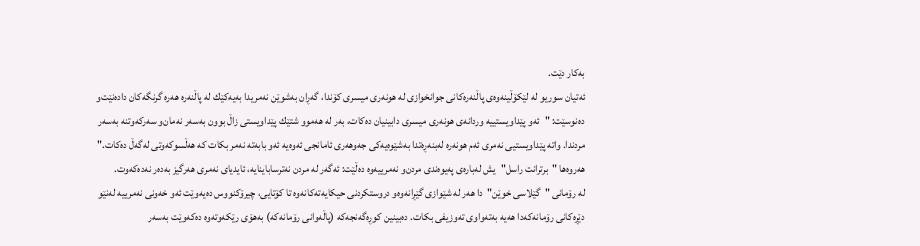به‌كار دێت.
ئه‌تیان سوریو له‌ لێكۆڵینه‌وه‌ی‌ پاڵنه‌ره‌كانی‌ جوانخوازی‌ له‌ هونه‌ری‌ میسری‌ كۆندا، گه‌ڕان به‌شوێن نه‌مریدا به‌یه‌كێك له‌ پاڵنه‌ره‌ هه‌ره‌ گرنگه‌كان داده‌نێت‌و ده‌نوسێت: "ئه‌و پێداویستییه‌ وردانه‌ی‌ هونه‌ری‌ میسری‌ دابینیان ده‌كات، به‌ر له‌ هه‌موو شتێك پێداویستی‌ زاڵ بوون به‌سه‌ر نه‌مان‌و سه‌ركه‌وتنه‌ به‌سه‌ر مردندا. واته‌ پێداویستیی‌ نه‌مری‌ ئه‌م هونه‌ره‌ له‌بنه‌ڕه‌تدا به‌شێوه‌یه‌كی‌ جه‌وهه‌ری‌ ئامانجی‌ ئه‌وه‌یه‌ ئه‌و بابه‌ته‌ نه‌مر بكات كه‌ هه‌ڵسوكه‌وتی‌ له‌گه‌ڵ‌ ده‌كات." هه‌روه‌ها "برترانت راسل"یش له‌باره‌ی‌ په‌یوه‌ندی‌ مردن‌و نه‌مرییه‌وه‌ ده‌ڵێت: ئه‌گه‌ر له‌ مردن نه‌ترساباینایه‌، ئایدیای‌ نه‌مری‌ هه‌رگیز به‌ده‌ر نه‌ده‌كه‌وت.
له‌ رۆمانی‌ "گێلاسی‌ خوێن"دا هه‌ر له‌ شێوازی‌ گێڕانه‌وه‌‌و دروستكردنی‌ حیكایه‌ته‌كانه‌وه‌ تا كۆتایی‌، چیرۆكنووس ده‌یه‌وێت ئه‌و خه‌ونی‌ نه‌مرییه‌ له‌نێو دێڕه‌كانی‌ رۆمانه‌كه‌دا هه‌یه‌ به‌ته‌واوی‌ ته‌وزیفی‌ بكات. ده‌بینین كوڕه‌گه‌نجه‌كه‌ (پاڵه‌وانی‌ رۆمانه‌كه‌) به‌هۆی‌ رێكه‌وته‌وه‌ ده‌كه‌وێت به‌سه‌ر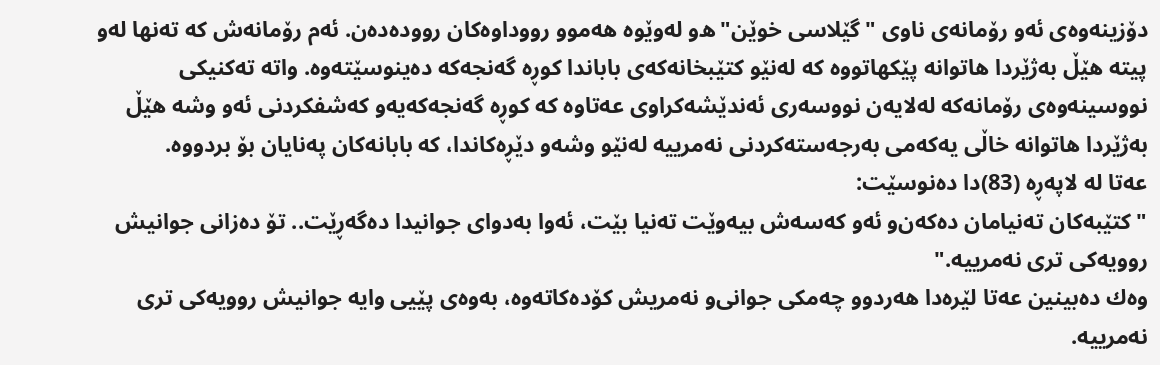دۆزینه‌وه‌ی‌ ئه‌و رۆمانه‌ی‌ ناوی‌ "گێلاسی‌ خوێن"ه‌‌و له‌وێوه‌ هه‌موو رووداوه‌كان رووده‌ده‌ن. ئه‌م رۆمانه‌ش كه‌ ته‌نها له‌و پیته‌ هێڵ به‌ژێردا هاتوانه‌ پێكهاتووه‌ كه‌ له‌نێو كتێبخانه‌كه‌ی‌ باباندا كوڕه‌ گه‌نجه‌كه‌ ده‌ینوسێته‌وه‌. واته‌ ته‌كنیكی‌ نووسینه‌وه‌ی‌ رۆمانه‌كه‌ له‌لایه‌ن نووسه‌ری‌ ئه‌ندێشه‌كراوی‌ عه‌تاوه‌ كه‌ كوڕه‌ گه‌نجه‌كه‌یه‌‌و كه‌شفكردنی‌ ئه‌و وشه‌ هێڵ به‌ژێردا هاتوانه‌ خاڵی‌ یه‌كه‌می‌ به‌رجه‌سته‌كردنی‌ نه‌مرییه‌ له‌نێو وشه‌و دێڕه‌كاندا، كه‌ بابانه‌كان په‌نایان بۆ بردووه‌.
عه‌تا له‌ لاپه‌ڕه‌ (83)دا ده‌نوسێت:
"كتێبه‌كان ته‌نیامان ده‌كه‌ن‌و ئه‌و كه‌سه‌ش بیه‌وێت ته‌نیا بێت، ئه‌وا به‌دوای‌ جوانیدا ده‌گه‌ڕێت.. تۆ ده‌زانی‌ جوانیش روویه‌كی‌ تری‌ نه‌مرییه‌."
وه‌ك ده‌بینین عه‌تا لێره‌دا هه‌ردوو چه‌مكی‌ جوانی‌‌و نه‌مریش كۆده‌كاته‌وه‌، به‌وه‌ی‌ پێیی‌ وایه‌ جوانیش روویه‌كی‌ تری‌ نه‌مرییه‌.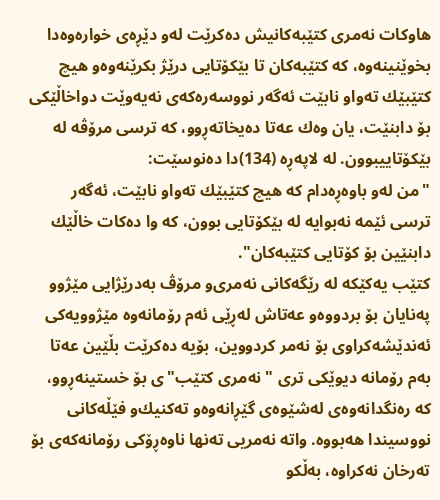هاوكات نه‌مری‌ كتێبه‌كانیش ده‌كرێت له‌و دێڕه‌ی‌ خواره‌وه‌دا بخوێنینه‌وه‌، كه‌ كتێبه‌كان تا بێكۆتایی‌ درێژ بكرێنه‌وه‌‌و هیچ كتێبێك ته‌واو نابێت ئه‌گه‌ر نووسه‌ره‌كه‌ی‌ نه‌یه‌وێت دواخاڵێكی‌ بۆ دابنێت، یان وه‌ك عه‌تا ده‌یخاته‌ڕوو، كه‌ ترسی‌ مرۆڤه‌ له‌ بێكۆتاییبوون. له‌ لاپه‌ڕه‌ (134)دا ده‌نوسێت:
"من له‌و باوه‌ڕه‌دام كه‌ هیچ كتێبێك ته‌واو نابێت، ئه‌گه‌ر ترسی‌ ئێمه‌ نه‌بوایه‌ له‌ بێكۆتایی‌ بوون، كه‌ وا ده‌كات خاڵێك دابنێین بۆ كۆتایی‌ كتێبه‌كان".
كتێب یه‌كێكه‌ له‌ رێگه‌كانی‌ نه‌مری‌‌و مرۆڤ به‌درێژایی‌ مێژوو په‌نایان بۆ بردووه‌و عه‌تاش له‌ڕێی‌ ئه‌م رۆمانه‌وه‌ مێژوویه‌كی‌ ئه‌ندێشه‌كراوی‌ بۆ نه‌مر كردووین، بۆیه‌ ده‌كرێت بڵێین عه‌تا به‌م رۆمانه‌ دیوێكی‌ تری‌ "نه‌مری‌ كتێب"ی‌ بۆ خستینه‌ڕوو، كه‌ ره‌نگدانه‌وه‌ی‌ له‌شێوه‌ی‌ گێڕانه‌وه‌و ته‌كنیك‌و فێڵه‌كانی‌ نووسیندا هه‌بووه‌. واته‌ نه‌مریی ته‌نها ناوه‌ڕۆكی‌ رۆمانه‌كه‌ی‌ بۆ ته‌رخان نه‌كراوه‌، به‌ڵكو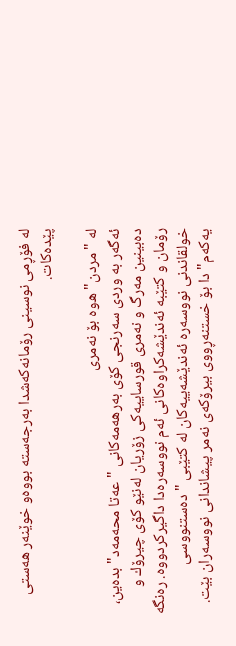له‌ فۆڕمی‌ نوسینی‌ رۆمانه‌كه‌شدا به‌رجه‌سته‌ بووه‌‌و خوێنه‌ر هه‌ستی‌ پێده‌كات.

له‌ "مردن"ه‌وه‌ بۆ نه‌مری‌
ئه‌گه‌ر به‌ وردی‌ سه‌رنجی‌ كۆی‌ به‌رهه‌مه‌كانی‌ "عه‌تا محه‌مه‌د" بده‌ین، ده‌بینین مه‌رگ و نه‌مری‌ قورساییه‌كی‌ زۆریان له‌نێو كۆی‌ چیرۆك و رۆمان و كتێبه‌ ئه‌ندێشه‌كراوه‌كانی ئه‌م نووسه‌ره‌دا داگیركردووه‌. ره‌نگه‌ خولقاندنی‌ نووسه‌ره‌ ئه‌ندێشه‌ییه‌كان له‌ كتێبی‌ "ده‌ستنووسی‌ یه‌كه‌م"دا بۆ خستنه‌ڕووی‌ بیرۆكه‌ی‌ نه‌مر پیشاندانی‌ نووسه‌ران بێت.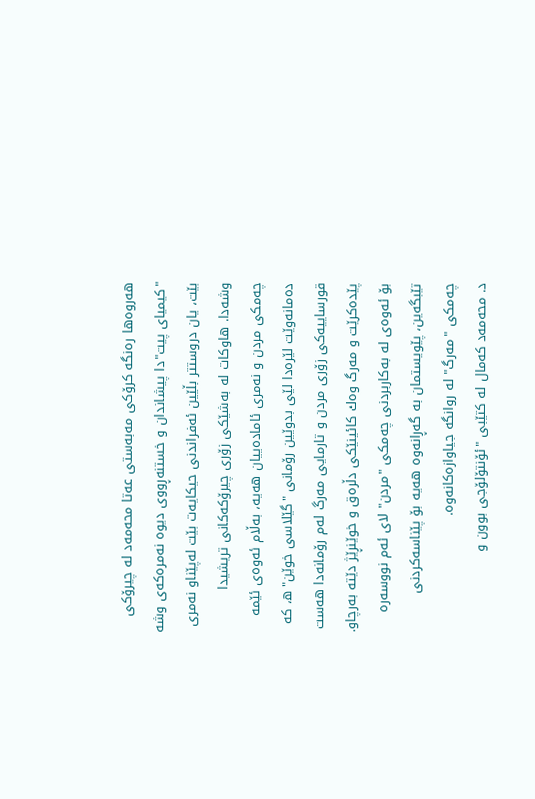هه‌روه‌ها ره‌نگه‌ كرۆكی‌ مه‌به‌ستی‌ عه‌تا محه‌مه‌د له‌ چیرۆكی‌ "كیمیای‌ پیت"دا پیشاندان و خستنه‌ڕووی‌ دیوه‌ نه‌مره‌كه‌ی‌ وشه‌ بێت، یان دروستتر بڵێین ئه‌فراندنی‌ حیكایه‌ت بێت له‌پێناو نه‌مری‌ وشه‌دا. هاوكات له‌ به‌شێكی‌ زۆری‌ چیرۆكه‌كانی تریشیدا چه‌مكی‌ مردن و نه‌مری‌ ئاماده‌ییان هه‌یه‌، به‌ڵام ئه‌وه‌ی‌ ئێمه‌ ده‌مانه‌وێت لێره‌دا لێی‌ بدوێین رۆمانی‌ "گێلاسی‌ خوێن"ه‌، كه‌ قورساییه‌كی‌ زۆری‌ مردن و تارمایی‌ مه‌رگ له‌م رۆمانه‌دا هه‌ست پێده‌كرێت و مه‌رگ وه‌ك كائینێكی‌ دڵره‌ق و خوێنڕێژ دێته‌ به‌رچاو. بۆ ئه‌وه‌ی‌ له‌ به‌كاربردنی‌ چه‌مكی‌ "مردن" لای‌ ئه‌م نووسه‌ره‌ تێبگه‌ین، پێویستمان به‌ گه‌ڕانه‌وه‌ هه‌یه‌ بۆ پێناسه‌كردنی‌ چه‌مكی‌ "مه‌رگ" له‌ روانگه‌ جیاوازه‌كانه‌وه‌.
د. محه‌مه‌د كه‌مال له‌ كتێبی‌ "ئۆنتۆلۆجی‌ بوون و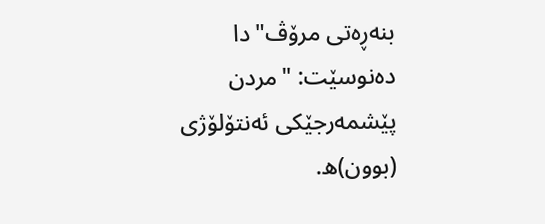بنه‌ڕه‌تی‌ مرۆڤ"دا ده‌نوسێت: "مردن پێشمه‌رجێكی‌ ئه‌نتۆلۆژی‌ (بوون)ه‌.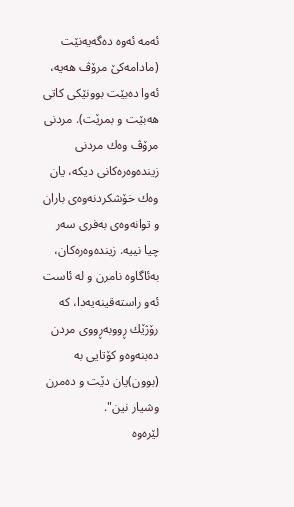ئه‌مه‌ ئه‌وه‌ ده‌گه‌یه‌نێت (مادامه‌كێ‌ مرۆڤ هه‌یه‌، ئه‌وا ده‌بێت بوونێكی‌ كاتی‌ هه‌بێت و بمرێت). مردنی‌ مرۆڤ وه‌ك مردنی‌ زینده‌وه‌ره‌كانی‌ دیكه‌، یان وه‌ك خۆشكردنه‌وه‌ی‌ باران و توانه‌وه‌ی‌ به‌فری‌ سه‌ر چیا نییه‌. زینده‌وه‌ره‌كان، به‌ئاگاوه‌ نامرن و له‌ ئاست ئه‌و راسته‌قینه‌یه‌دا، كه‌ رۆژێك ڕووبه‌ڕووی‌ مردن ده‌بنه‌وه‌و كۆتایی‌ به‌ (بوون)یان دێت و ده‌مرن وشیار نین".
لێره‌وه‌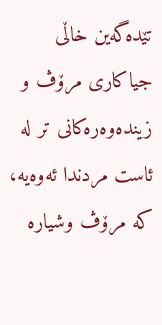تێده‌گه‌ین خاڵی‌ جیاكاری‌ مرۆڤ و زینده‌وه‌ره‌كانی‌ تر له‌ ئاست مردندا ئه‌وه‌یه‌، كه‌ مرۆڤ وشیاره‌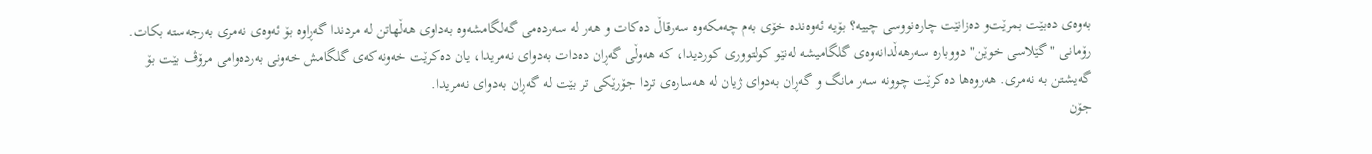به‌وه‌ی‌ ده‌بێت بمرێت‌و ده‌زانێت چاره‌نووسی‌ چییه‌؟ بۆیه‌ ئه‌وه‌نده‌ خۆی‌ به‌م چه‌مكه‌وه‌ سه‌رقاڵ‌ ده‌كات و هه‌ر له‌ سه‌رده‌می‌ گه‌لگامشه‌وه‌ به‌داوی‌ هه‌ڵهاتن له‌ مردندا گه‌ڕاوه‌ بۆ ئه‌وه‌ی‌ نه‌مری‌ به‌رجه‌سته‌ بكات. رۆمانی‌ "گێلاسی‌ خوێن" دووباره‌ سه‌رهه‌ڵدانه‌وه‌ی‌ گلگامیشه‌ له‌نێو كولتووری‌ كوردیدا، كه‌ هه‌وڵی‌ گه‌ڕان ده‌دات به‌دوای‌ نه‌مریدا، یان ده‌كرێت خه‌ونه‌كه‌ی‌ گلگامش خه‌ونی‌ به‌رده‌وامی‌ مرۆڤ بێت بۆ گه‌یشتن به‌ نه‌مری‌. هه‌روه‌ها ده‌كرێت چوونه‌ سه‌ر مانگ و گه‌ڕان به‌دوای‌ ژیان له‌ هه‌ساره‌ی‌ تردا جۆرێكی‌ تر بێت له‌ گه‌ڕان به‌دوای‌ نه‌مریدا.
جۆن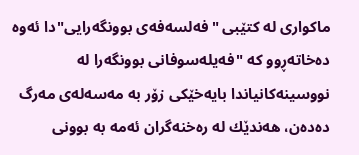ماكواری‌ له‌ كتێبی‌ "فه‌لسه‌فه‌ی‌ بوونگه‌رایی"دا ئه‌وه‌ ده‌خاته‌ڕوو كه‌ "فه‌یله‌سوفانی‌ بوونگه‌را له‌ نووسینه‌كانیاندا بایه‌خێكی‌ زۆر به‌ مه‌سه‌له‌ی‌ مه‌رگ ده‌ده‌ن، هه‌ندێك له‌ ره‌خنه‌گران ئه‌مه‌ به‌ بوونی‌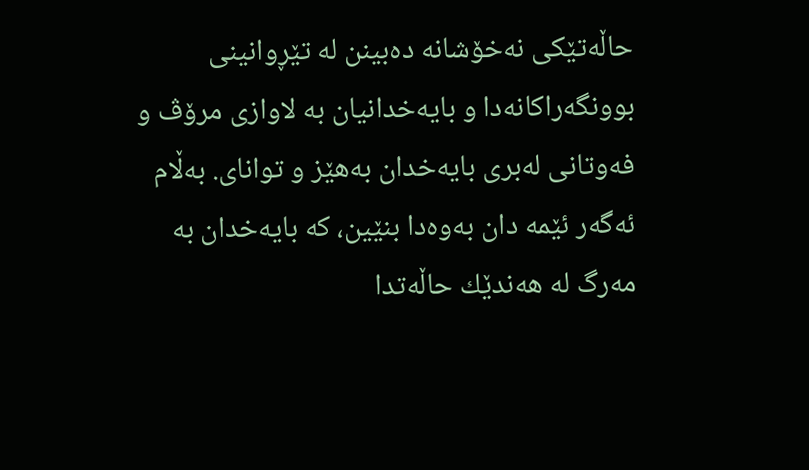حاڵه‌تێكی‌ نه‌خۆشانه‌ ده‌بینن له‌ تێڕوانینی‌ بوونگه‌راكانه‌دا و بایه‌خدانیان به‌ لاوازی‌ مرۆڤ و فه‌وتانی‌ له‌بری‌ بایه‌خدان به‌هێز و توانای‌. به‌ڵام ئه‌گه‌ر ئێمه‌ دان به‌وه‌دا بنێین، كه‌ بایه‌خدان به‌ مه‌رگ له‌ هه‌ندێك حاڵه‌تدا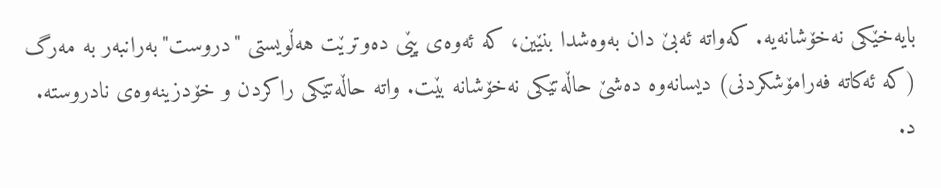بایه‌خێكی‌ نه‌خۆشانه‌یه‌. كه‌واته‌ ئه‌بێ‌ دان به‌وه‌شدا بنێین، كه‌ ئه‌وه‌ی‌ پێی‌ ده‌وترێت هه‌ڵویستی‌ "دروست"به‌رانبه‌ر به‌ مه‌رگ (كه‌ ئه‌كاته‌ فه‌رامۆشكردنی‌) دیسانه‌وه‌ ده‌شێ‌ حاڵه‌تێكی‌ نه‌خۆشانه‌ بێت. واته‌ حاڵه‌تێكی‌ راكردن و خۆدزینه‌وه‌ی‌ نادروسته‌.
د.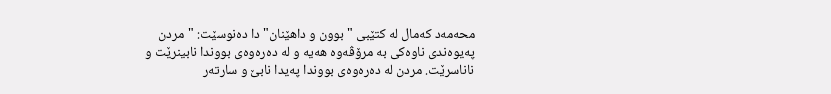محه‌مه‌د كه‌مال له‌ كتێبی‌ "بوون و داهێنان"دا ده‌نوسێت: "مردن په‌یوه‌ندی ناوه‌كی‌ به‌ مرۆڤه‌وه‌ هه‌یه‌ و له‌ ده‌ره‌وه‌ی‌ بووندا نابینرێت و ناناسرێت. مردن له‌ ده‌ره‌وه‌ی‌ بووندا په‌یدا نابێ‌ و سارته‌ر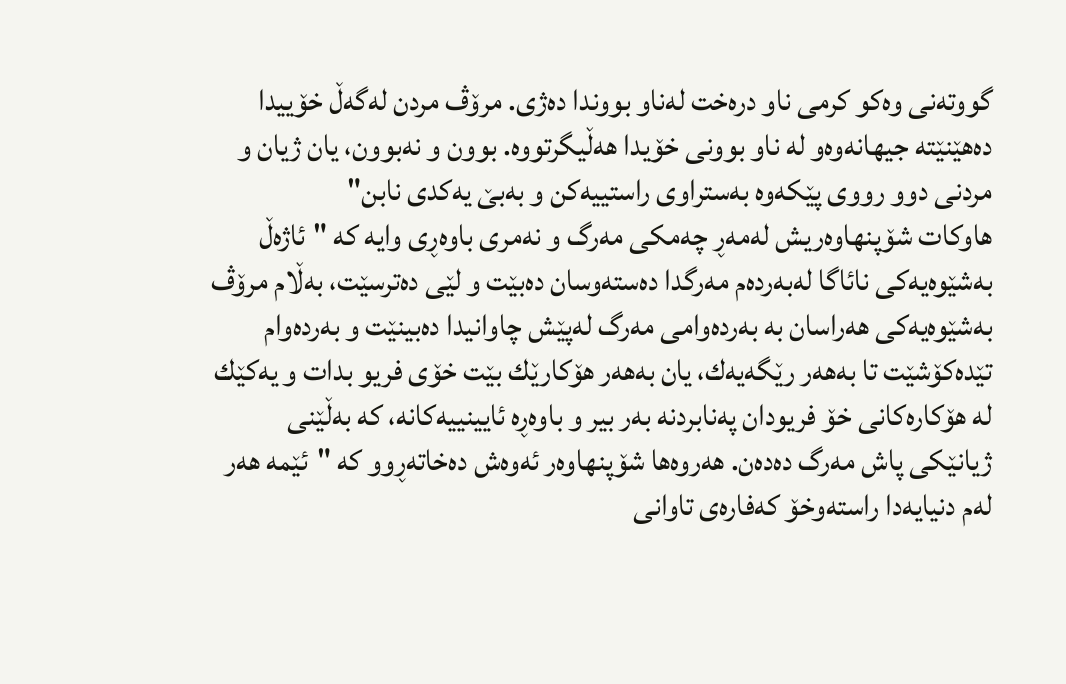گووته‌نی‌ وه‌كو كرمی‌ ناو دره‌خت له‌ناو بووندا ده‌ژی‌. مرۆڤ مردن له‌گه‌ڵ‌ خۆییدا ده‌هێنێته‌ جیهانه‌وه‌و له‌ ناو بوونی‌ خۆیدا هه‌ڵیگرتووه‌. بوون و نه‌بوون، یان ژیان و مردنی‌ دوو رووی‌ پێكه‌وه‌ به‌ستراوی‌ راستییه‌كن و به‌بێ‌ یه‌كدی‌ نابن"
هاوكات شۆپنهاوه‌ریش له‌مه‌ڕ چه‌مكی‌ مه‌رگ و نه‌مری‌ باوه‌ڕی‌ وایه‌ كه‌ "ئاژه‌ڵ‌ به‌شێوه‌یه‌كی‌ نائاگا له‌به‌رده‌م مه‌رگدا ده‌سته‌وسان ده‌بێت و لێی‌ ده‌ترسێت، به‌ڵام مرۆڤ به‌شێوه‌یه‌كی‌ هه‌راسان به‌ به‌رده‌وامی‌ مه‌رگ له‌پێش چاوانیدا ده‌بینێت و به‌رده‌وام تێده‌كۆشێت تا به‌هه‌ر رێگه‌یه‌ك، یان به‌هه‌ر هۆكارێك بێت خۆی‌ فریو بدات و یه‌كێك له‌ هۆكاره‌كانی‌ خۆ فریودان په‌نابردنه‌ به‌ر بیر و باوه‌ڕه‌ ئایینییه‌كانه‌، كه‌ به‌ڵێنی‌ ژیانێكی‌ پاش مه‌رگ ده‌ده‌ن. هه‌روه‌ها شۆپنهاوه‌ر ئه‌وه‌ش ده‌خاته‌ڕوو كه‌ "ئێمه‌ هه‌ر له‌م دنیایه‌دا راسته‌وخۆ كه‌فاره‌ی‌ تاوانی‌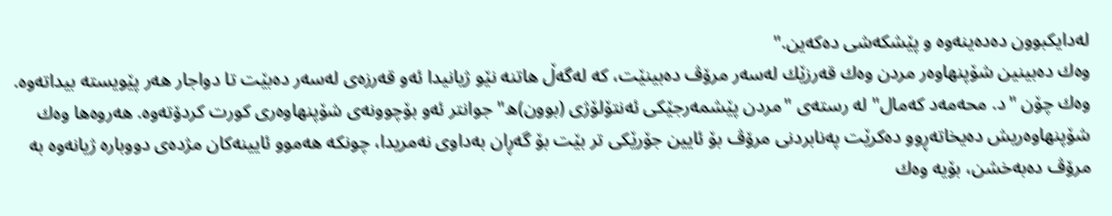له‌دایكبوون ده‌ده‌ینه‌وه‌ و پێشكه‌شی‌ ده‌كه‌ین."
وه‌ك ده‌بینین شۆپنهاوه‌ر مردن وه‌ك قه‌رزێك له‌سه‌ر مرۆڤ ده‌بینێت، كه‌ له‌گه‌ڵ‌ هاتنه‌ نێو ژیانیدا ئه‌و قه‌رزه‌ی‌ له‌سه‌ر ده‌بێت تا دواجار هه‌ر پێویسته‌ بیداته‌وه‌. وه‌ك چۆن "د. محه‌مه‌د كه‌مال" له‌ رسته‌ی‌ "مردن پێشمه‌رجێكی‌ ئه‌نتۆلۆژی‌ (بوون)ه‌" جوانتر ئه‌و بۆچوونه‌ی‌ شۆپنهاوه‌ری‌ كورت كردۆته‌وه‌. هه‌روه‌ها وه‌ك شۆپنهاوه‌ریش ده‌یخاته‌ڕوو ده‌كرێت په‌نابردنی‌ مرۆڤ بۆ ئایین جۆرێكی‌ تر بێت بۆ گه‌ڕان به‌داوی‌ نه‌مریدا، چونكه‌ هه‌موو ئایینه‌كان مژده‌ی‌ دووباره‌ ژیانه‌وه‌ به‌ مرۆڤ ده‌به‌خشن، بۆیه‌ وه‌ك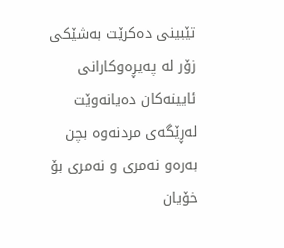تێبینی‌ ده‌كرێت به‌شێكی‌ زۆر له‌ په‌یڕه‌وكارانی‌ ئایینه‌كان ده‌یانه‌وێت له‌ڕێگه‌ی‌ مردنه‌وه‌ بچن به‌ره‌و نه‌مری‌ و نه‌مری‌ بۆ خۆیان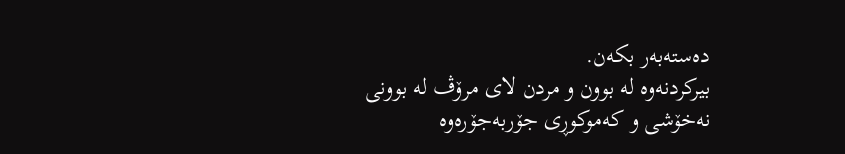ده‌سته‌به‌ر بكه‌ن.
بیركردنه‌وه‌ له‌ بوون و مردن لای‌ مرۆڤ له‌ بوونی‌ نه‌خۆشی‌ و كه‌موكوڕی‌ جۆربه‌جۆره‌وه‌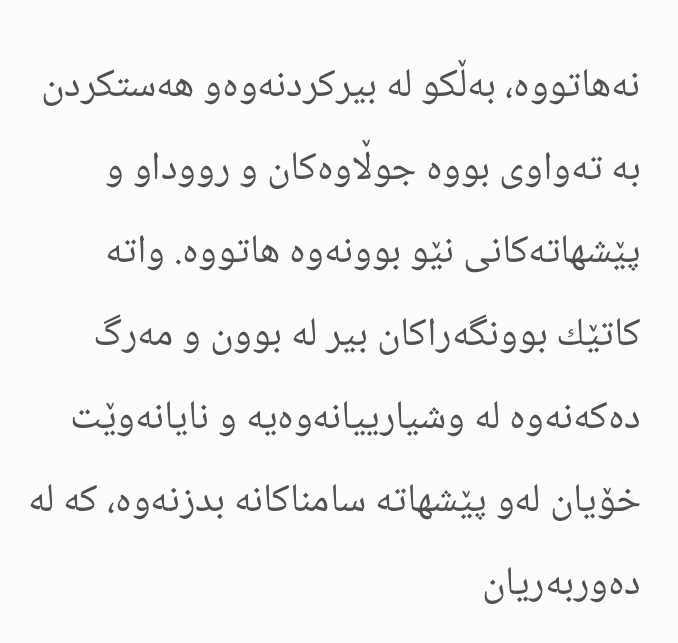نه‌هاتووه‌، به‌ڵكو له‌ بیركردنه‌وه‌و هه‌ستكردن به‌ ته‌واوی‌ بووه‌ جوڵاوه‌كان و رووداو و پێشهاته‌كانی‌ نێو بوونه‌وه‌ هاتووه‌. واته‌ كاتێك بوونگه‌راكان بیر له‌ بوون و مه‌رگ ده‌كه‌نه‌وه‌ له‌ وشیارییانه‌وه‌یه‌ و نایانه‌وێت خۆیان له‌و پێشهاته‌ سامناكانه‌ بدزنه‌وه‌، كه‌ له‌ ده‌وربه‌ریان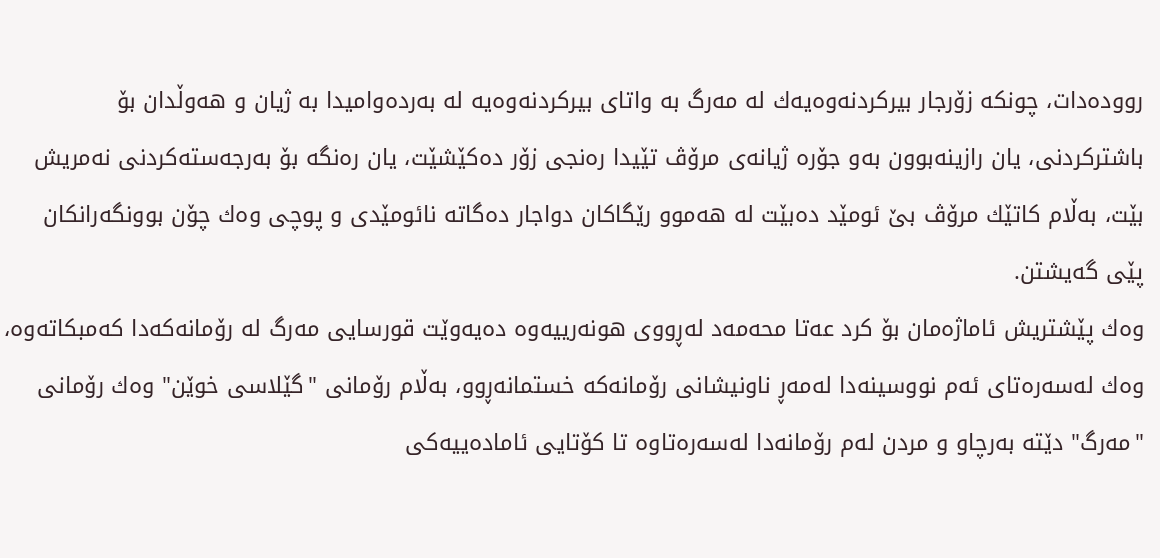رووده‌دات، چونكه‌ زۆرجار بیركردنه‌وه‌یه‌ك له‌ مه‌رگ به‌ واتای‌ بیركردنه‌وه‌یه‌ له‌ به‌رده‌وامیدا به‌ ژیان و هه‌وڵدان بۆ باشتركردنی‌، یان رازینه‌بوون به‌و جۆره‌ ژیانه‌ی‌ مرۆڤ تێیدا ره‌نجی‌ زۆر ده‌كێشێت، یان ره‌نگه‌ بۆ به‌رجه‌سته‌كردنی‌ نه‌مریش بێت، به‌ڵام كاتێك مرۆڤ بێ‌ ئومێد ده‌بێت له‌ هه‌موو رێگاكان دواجار ده‌گاته‌ نائومێدی‌ و پوچی‌ وه‌ك چۆن بوونگه‌رانكان پێی‌ گه‌یشتن.
وه‌ك پێشتریش ئاماژه‌مان بۆ كرد عه‌تا محه‌مه‌د له‌ڕووی‌ هونه‌رییه‌وه‌ ده‌یه‌وێت قورسایی‌ مه‌رگ له‌ رۆمانه‌كه‌دا كه‌مبكاته‌وه‌، وه‌ك له‌سه‌ره‌تای‌ ئه‌م نووسینه‌دا له‌مه‌ڕ ناونیشانی‌ رۆمانه‌كه‌ خستمانه‌ڕوو، به‌ڵام رۆمانی‌ "گێلاسی‌ خوێن" وه‌ك رۆمانی‌ "مه‌رگ" دێته‌ به‌رچاو و مردن له‌م رۆمانه‌دا له‌سه‌ره‌تاوه‌ تا كۆتایی‌ ئاماده‌ییه‌كی‌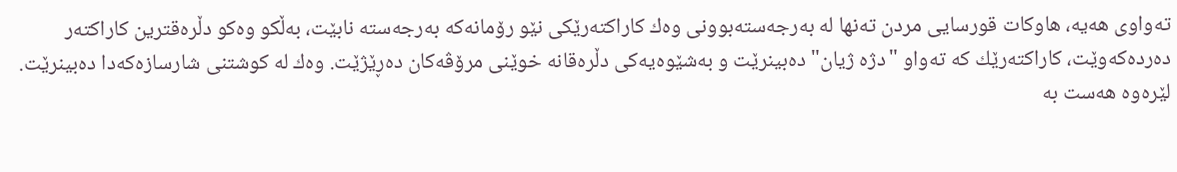ته‌واوی‌ هه‌یه‌، هاوكات قورسایی‌ مردن ته‌نها له‌ به‌رجه‌سته‌بوونی‌ وه‌ك كاراكته‌رێكی‌ نێو رۆمانه‌كه‌ به‌رجه‌سته‌ نابێت، به‌ڵكو وه‌كو دڵره‌قترین كاراكته‌ر ده‌رده‌كه‌وێت، كاراكته‌رێك كه‌ ته‌واو "دژه‌ ژیان" ده‌بینرێت و به‌شێوه‌یه‌كی‌ دڵره‌قانه‌ خوێنی‌ مرۆڤه‌كان ده‌ڕێژێت. وه‌ك له‌ كوشتنی‌ شارسازه‌كه‌دا ده‌بینرێت. لێره‌وه‌ هه‌ست به‌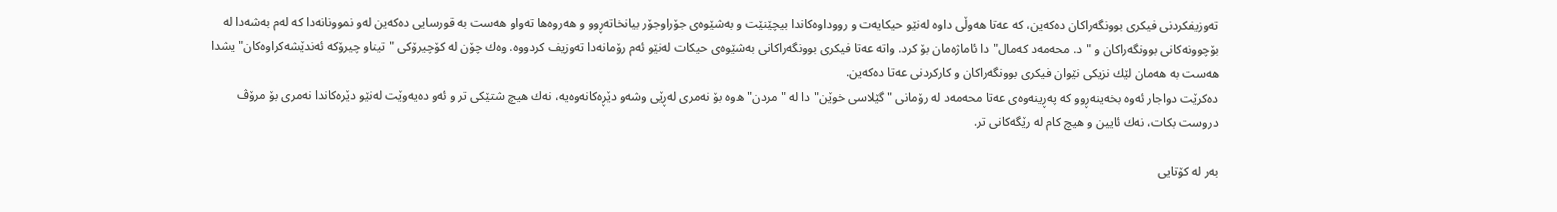ته‌وزیفكردنی‌ فیكری‌ بوونگه‌راكان ده‌كه‌ین، كه‌ عه‌تا هه‌وڵی‌ داوه‌ له‌نێو حیكایه‌ت و رووداوه‌كاندا بیچێنێت و به‌شێوه‌ی‌ جۆراوجۆر بیانخاته‌ڕوو و هه‌روه‌ها ته‌واو هه‌ست به‌ قورسایی‌ ده‌كه‌ین له‌و نموونانه‌دا كه‌ له‌م به‌شه‌دا له‌ بۆچوونه‌كانی‌ بوونگه‌راكان و "د. محه‌مه‌د كه‌مال"دا ئاماژه‌مان بۆ كرد. واته‌ عه‌تا فیكری‌ بوونگه‌راكانی‌ به‌شێوه‌ی‌ حیكات له‌نێو ئه‌م رۆمانه‌دا ته‌وزیف كردووه‌. وه‌ك چۆن له‌ كۆچیرۆكی‌ "تیناو چیرۆكه‌ ئه‌ندێشه‌كراوه‌كان"یشدا هه‌ست به‌ هه‌مان لێك نزیكی‌ نێوان فیكری‌ بوونگه‌راكان و كاركردنی‌ عه‌تا ده‌كه‌ین.
ده‌كرێت دواجار ئه‌وه‌ بخه‌ینه‌ڕوو كه‌ په‌ڕینه‌وه‌ی‌ عه‌تا محه‌مه‌د له‌ رۆمانی‌ "گێلاسی‌ خوێن"دا له‌ "مردن"ه‌وه‌ بۆ نه‌مری‌ له‌ڕێی‌ وشه‌و دێڕه‌كانه‌وه‌یه‌، نه‌ك هیچ شتێكی‌ تر و ئه‌و ده‌یه‌وێت له‌نێو دێره‌كاندا نه‌مری‌ بۆ مرۆڤ دروست بكات، نه‌ك ئایین و هیچ كام له‌ رێگه‌كانی‌ تر.

به‌ر له‌ كۆتایی‌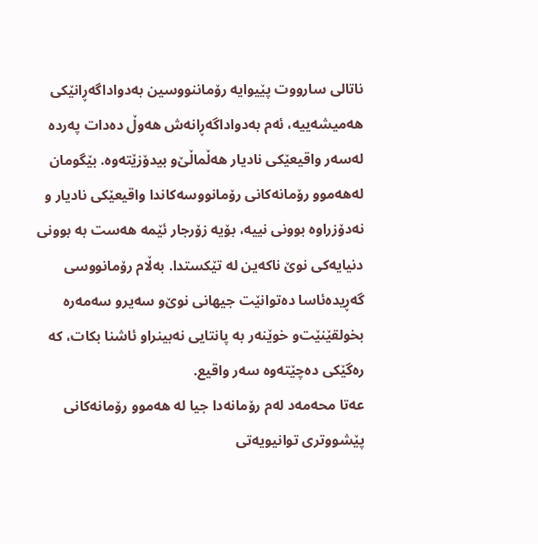ناتالی‌ سارووت پێیوایه‌ رۆماننووسین به‌دواداگه‌ڕانێكی‌ هه‌میشه‌ییه‌، ئه‌م به‌دواداگه‌ڕانه‌ش هه‌وڵ ده‌دات په‌رده‌ له‌سه‌ر واقیعێكی‌ نادیار هه‌ڵماڵێ‌‌و بیدۆزێته‌وه‌. بێگومان له‌هه‌موو رۆمانه‌كانی‌ رۆمانووسه‌كاندا واقیعێكی‌ نادیار ‌و نه‌دۆزراوه‌ بوونی‌ نییه‌، بۆیه‌ زۆرجار ئێمه‌ هه‌ست به‌ بوونی‌ دنیایه‌كی‌ نوێ ناكه‌ین له‌ تێكستدا. به‌ڵام رۆمانووسی‌ گه‌ڕیده‌ئاسا ده‌توانێت جیهانی‌ نوێ‌‌و سه‌یرو سه‌مه‌ره‌ بخولقێنێت‌و خوێنه‌ر به‌ پانتایی‌ نه‌بینراو ئاشنا بكات، كه‌ ره‌گێكی‌ ده‌چێته‌وه‌ سه‌ر واقیع.
عه‌تا محه‌مه‌د له‌م رۆمانه‌دا جیا له‌ هه‌موو رۆمانه‌كانی‌ پێشووتری‌ توانیویه‌تی‌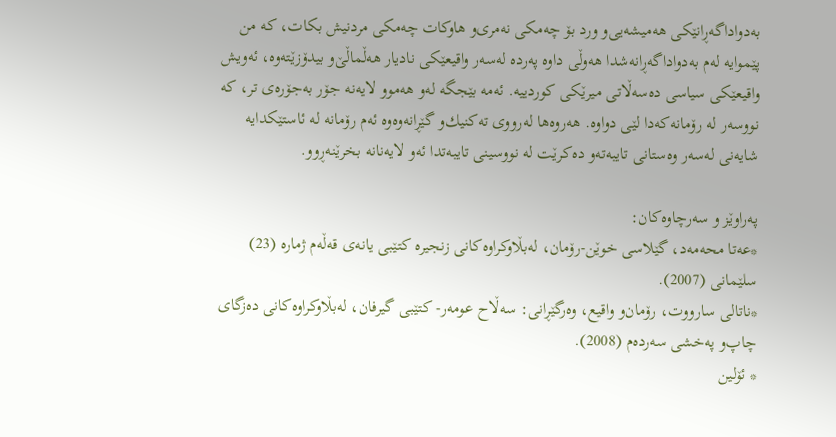به‌دواداگه‌ڕانێكی‌ هه‌میشه‌یی‌و ورد بۆ چه‌مكی‌ نه‌مری‌‌و هاوكات چه‌مكی‌ مردنیش بكات، كه‌ من پێموایه‌ له‌م به‌دواداگه‌ڕانه‌شدا هه‌وڵی‌ داوه‌ په‌رده‌ له‌سه‌ر واقیعێكی‌ نادیار هه‌ڵماڵێ‌‌و بیدۆزێته‌وه‌، ئه‌ویش واقیعێكی‌ سیاسی‌ ده‌سه‌ڵاتی‌ میرێكی‌ كوردییه‌. ئه‌مه‌ بێجگه‌ له‌و هه‌موو لایه‌نه‌ جۆر به‌جۆره‌ی‌ تر، كه‌ نووسه‌ر له‌ رۆمانه‌كه‌دا لێی‌ دواوه‌. هه‌روه‌ها له‌رووی‌ ته‌كنیك‌و گێڕانه‌وه‌وه‌ ئه‌م رۆمانه‌ له‌ ئاستێكدایه‌ شایه‌نی‌ له‌سه‌ر وه‌ستانی‌ تایبه‌ته‌و ده‌كرێت له‌ نووسینی‌ تایبه‌تدا ئه‌و لایه‌نانه‌ بخرێنه‌ڕوو.

په‌راوێز و سه‌رچاوه‌كان:
*عه‌تا محه‌مه‌د، گێلاسی‌ خوێن-رۆمان، له‌بڵاوكراوه‌كانی‌ زنجیره‌ كتێبی‌ یانه‌ی‌ قه‌ڵه‌م ژماره‌ (23) سلێمانی‌ (2007).
*ناتالی‌ سارووت، رۆمان‌و واقیع، وه‌رگێڕانی‌: سه‌ڵاح عومه‌ر- كتێبی‌ گیرفان، له‌بڵاوكراوه‌كانی‌ ده‌زگای‌ چاپ‌و په‌خشی‌ سه‌رده‌م (2008).
* ئۆلین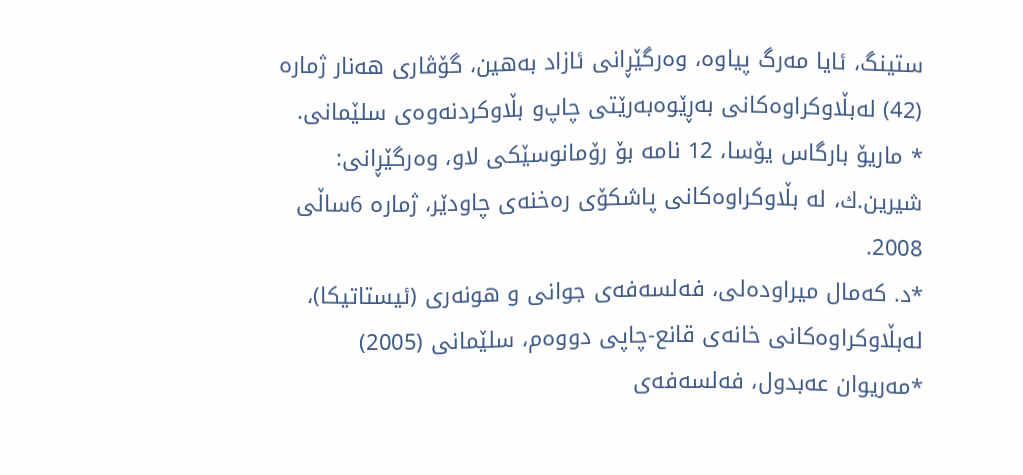ستینگ، ئایا مه‌رگ پیاوه‌، وه‌رگێڕانی‌ ئازاد به‌هین، گۆڤاری‌ هه‌نار ژماره‌ (42) له‌بڵاوكراوه‌كانی‌ به‌ڕێوه‌به‌رێتی‌ چاپ‌و بڵاوكردنه‌وه‌ی‌ سلێمانی‌.
* ماریۆ بارگاس یۆسا، 12 نامه‌ بۆ رۆمانوسێكی‌ لاو، وه‌رگێڕانی‌: شیرین.ك، له‌ بڵاوكراوه‌كانی‌ پاشكۆی‌ ره‌خنه‌ی‌ چاودێر، ژماره‌ 6ساڵی‌ 2008.
*د. كه‌مال میراوده‌لی‌، فه‌لسه‌فه‌ی‌ جوانی‌ و هونه‌ری‌ (ئیستاتیكا)، له‌بڵاوكراوه‌كانی‌ خانه‌ی‌ قانع-چاپی‌ دووه‌م، سلێمانی‌ (2005)
*مه‌ریوان عه‌بدول، فه‌لسه‌فه‌ی‌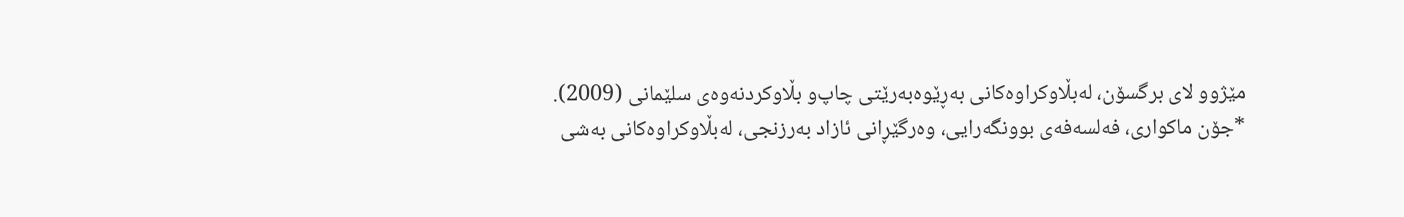مێژوو لای‌ برگسۆن، له‌بڵاوكراوه‌كانی‌ به‌ڕێوه‌به‌رێتی‌ چاپ‌و بڵاوكردنه‌وه‌ی‌ سلێمانی‌ (2009).
*جۆن ماكواری‌، فه‌لسه‌فه‌ی‌ بوونگه‌رایی‌، وه‌رگێڕانی‌ ئازاد به‌رزنجی‌، له‌بڵاوكراوه‌كانی‌ به‌شی‌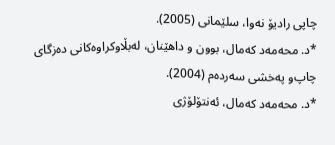چاپی‌ رادیۆ نه‌وا، سلێمانی‌ (2005).
*د. محه‌مه‌د كه‌مال، بوون و داهێنان، له‌بڵاوكراوه‌كانی‌ ده‌زگای‌ چاپ‌و په‌خشی‌ سه‌رده‌م (2004).
*د. محه‌مه‌د كه‌مال، ئه‌نتۆلۆژی‌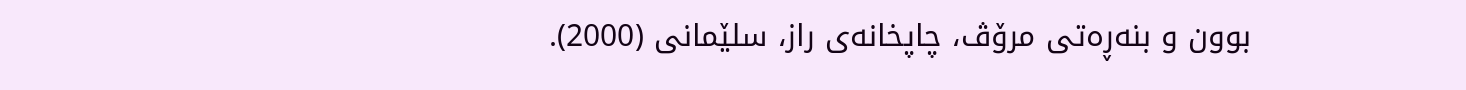بوون و بنه‌ڕه‌تی‌ مرۆڤ، چاپخانه‌ی‌ راز، سلێمانی‌ (2000).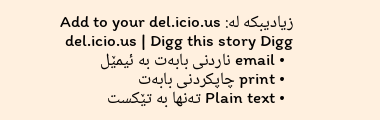زیادیبکه له: Add to your del.icio.us del.icio.us | Digg this story Digg
  • email ناردنی بابه‌ت به‌ ئیمێل
  • print چاپكردنی بابه‌ت
  • Plain text ته‌نها به تێکست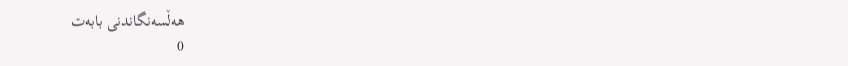هه‌ڵسه‌نگاندنی بابه‌ت
0